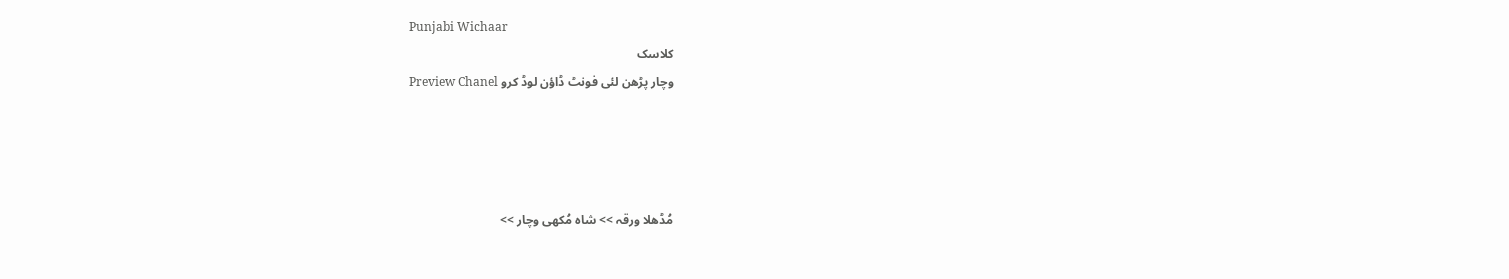Punjabi Wichaar
کلاسک
وچار پڑھن لئی فونٹ ڈاؤن لوڈ کرو Preview Chanel




مُڈھلا ورقہ >> شاہ مُکھی وچار >>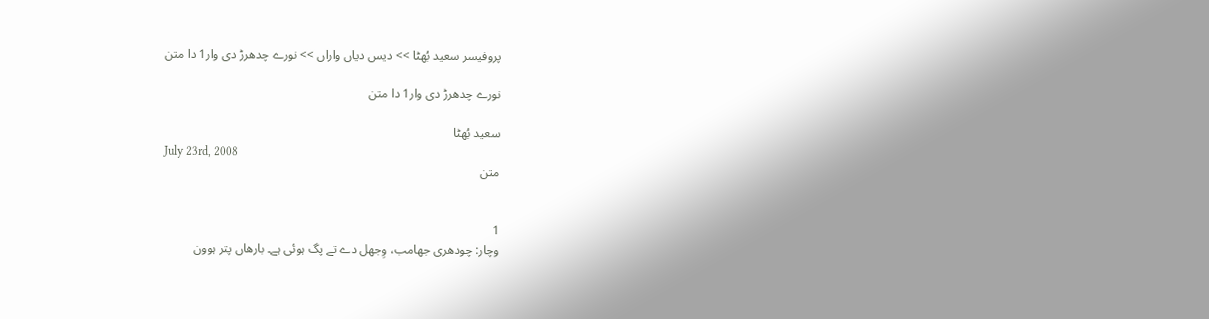پروفیسر سعید بُھٹا >> دیس دیاں واراں >> نورے چدھرڑ دی وار1 دا متن

نورے چدھرڑ دی وار1 دا متن

سعید بُھٹا
July 23rd, 2008
متن


1
وچار: چودھری جھامب، وِجھل دے تے پگ ہوئی ہے۔ بارھاں پتر ہوون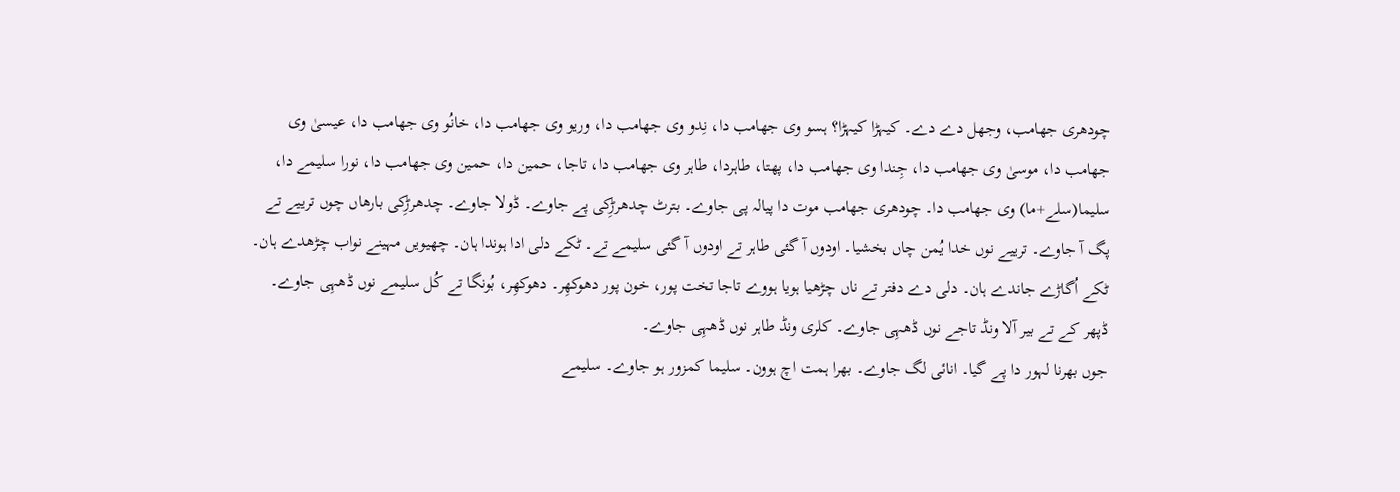چودھری جھامب، وجھل دے دے۔ کیہڑا کیہڑا؟ ہسو وی جھامب دا، نِدو وی جھامب دا، وریو وی جھامب دا، خانُو وی جھامب دا، عیسیٰ وی جھامب دا، موسیٰ وی جھامب دا، جِندا وی جھامب دا، پھتا، طاہردا، طاہر وی جھامب دا، تاجا، حمین دا، حمین وی جھامب دا، نورا سلیمے دا، سلیما(سلے+ما) وی جھامب دا۔ چودھری جھامب موت دا پیالہ پی جاوے۔ بترٹ چدھرڑِکی پے جاوے۔ ڈولا جاوے۔ چدھرڑِکی بارھاں چوں ترییے تے پگ آ جاوے۔ ترییے نوں خدا یُمن چاں بخشیا۔ اودوں آ گئی طاہر تے اودوں آ گئی سلیمے تے۔ ٹکے دلی ادا ہوندا ہان۔ چھیویں مہینے نواب چڑھدے ہان۔ ٹکے اُگاڑے جاندے ہان۔ دلی دے دفتر تے ناں چڑھیا ہویا ہووے تاجا تخت پور، خون پور دھوکھِر۔ دھوکھِر، بُونگا تے کُل سلیمے نوں ڈھہِی جاوے۔ ڈپھر کے تے بیر آلا ونڈ تاجے نوں ڈھہِی جاوے۔ کلری ونڈ طاہر نوں ڈھہِی جاوے۔
جوں بھرنا لہور دا پے گیا۔ انائی لگ جاوے۔ بھرا ہمت اچ ہوون۔ سلیما کمزور ہو جاوے۔ سلیمے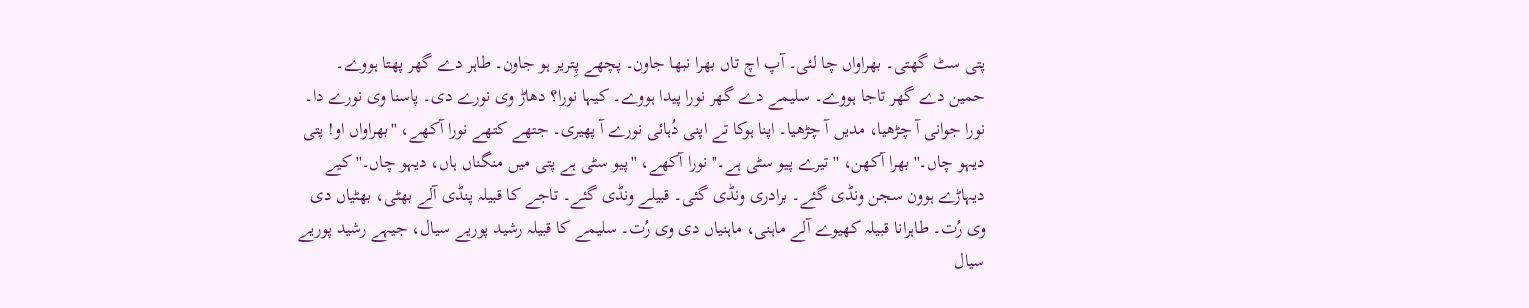پتی سٹ گھتی۔ بھراواں چا لئی۔ آپ اچ تاں بھرا نبھا جاون۔ پچھے پِتریر ہو جاون۔ طاہر دے گھر پھتا ہووے۔ حمین دے گھر تاجا ہووے۔ سلیمے دے گھر نورا پیدا ہووے۔ کیہا نورا؟ دھاڑ وی نورے دی۔ پاسنا وی نورے دا۔ نورا جوانی آ چڑھیا، مدیں آ چڑھیا۔ اپنا ہوکا تے اپنی دُہائی نورے آ پھیری۔ جتھے کتھے نورا آکھے، ''بھراواں او! پتی دیہو چاں۔'' بھرا آکھن، ''تیرے پیو سٹی ہے۔'' نورا آکھے، ''پیو سٹی ہے پتی میں منگناں ہاں، دیہو چاں۔'' کیے دیہاڑے ہوون سجن ونڈی گئے۔ برادری ونڈی گئی۔ قبیلے ونڈی گئے۔ تاجے کا قبیلہ پنڈی آلے بھٹی، بھٹیاں دی وی رُت۔ طاہرانا قبیلہ کھیوے آلے ماہنی، ماہنیاں دی وی رُت۔ سلیمے کا قبیلہ رشید پوریے سیال، جیہے رشید پوریے سیال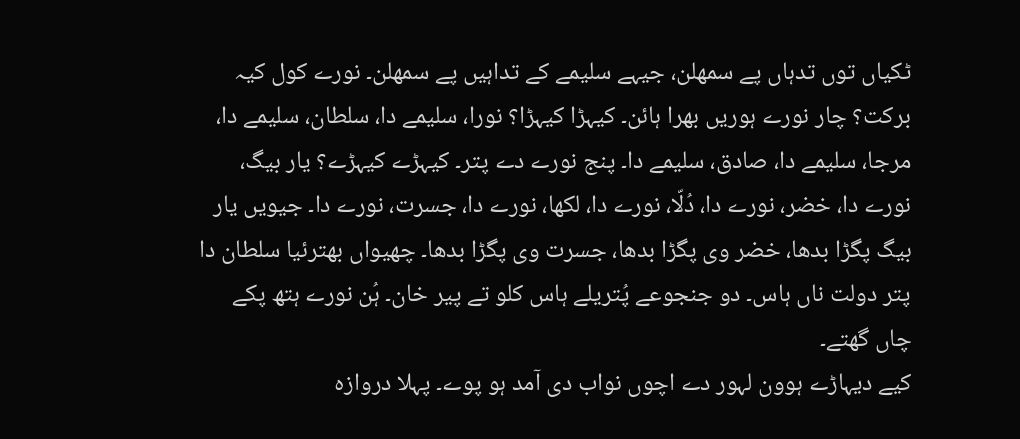ٹکیاں توں تدہاں پے سمھلن، جیہے سلیمے کے تداہیں پے سمھلن۔ نورے کول کیہ برکت؟ چار نورے ہوریں بھرا ہائن۔ کیہڑا کیہڑا؟ نورا، سلیمے دا، سلطان، سلیمے دا، مرجا، سلیمے دا، صادق، سلیمے دا۔ پنج نورے دے پتر۔ کیہڑے کیہڑے؟ یار بیگ، نورے دا، خضر، نورے دا، دُلّا، نورے دا، لکھا، نورے دا، جسرت، نورے دا۔ جیویں یار بیگ پگڑا بدھا، خضر وی پگڑا بدھا، جسرت وی پگڑا بدھا۔ چھیواں بھترئیا سلطان دا پتر دولت ناں ہاس۔ دو جنجوعے پُتریلے ہاس کلو تے پیر خان۔ ہُن نورے ہتھ پکے چاں گھتے۔
کیے دیہاڑے ہوون لہور دے اچوں نواب دی آمد ہو پوے۔ پہلا دروازہ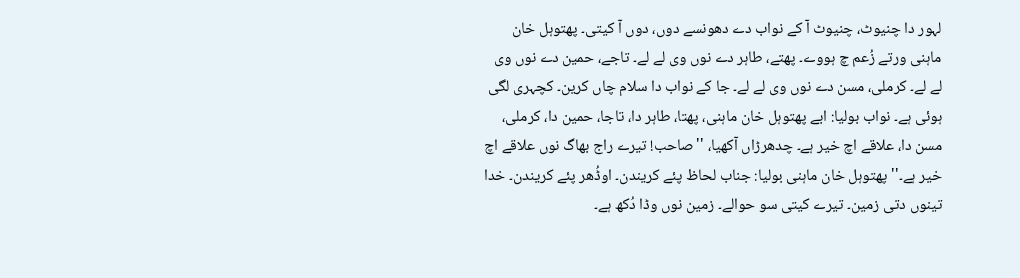لہور دا چنیوٹ، چنیوٹ آ کے نواب دے دھونسے دوں، دوں آ کیتی۔ پھتوہل خان ماہنی ورتے زُعم چ ہووے۔ پھتے، طاہر دے نوں وی لے لے۔ تاجے، حمین دے نوں وی لے لے۔ کرملی، مسن دے نوں وی لے لے۔ جا کے نواب دا سلام چاں کرین۔ کچہری لگی ہوئی ہے۔ نواب بولیا: ابے پھتوہل خان ماہنی، پھتا، طاہر دا، تاجا، حمین دا، کرملی، مسن دا، علاقے اچ خیر ہے۔ چدھرڑاں آکھیا، ''صاحب! تیرے راج بھاگ نوں علاقے اچ خیر ہے۔'' پھتوہل خان ماہنی بولیا: جناب لحاظ پئے کریندن۔ اوڈُھر پئے کریندن۔ خدا تینوں دتی زمین۔ تیرے کیتی سو حوالے۔ زمین نوں وڈا دُکھ ہے۔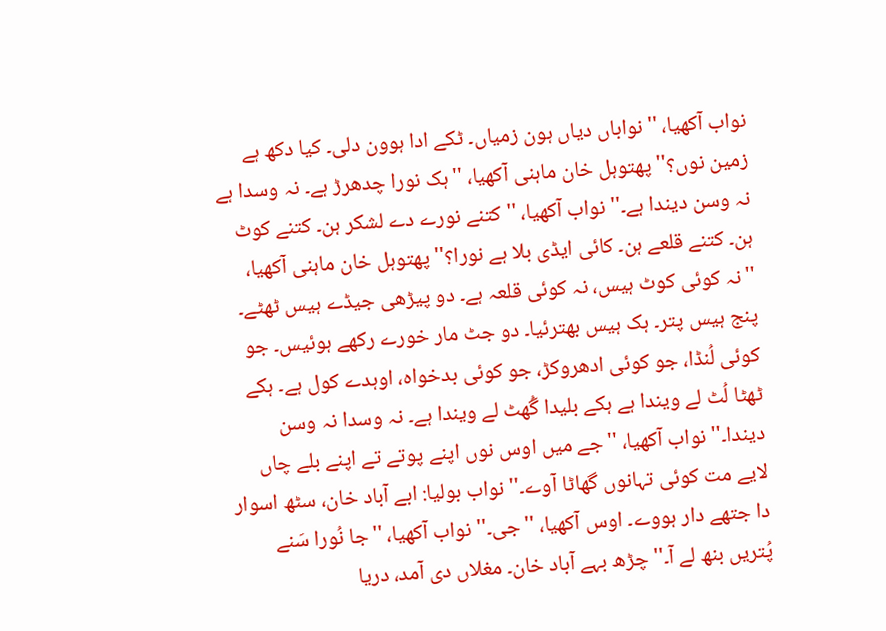نواب آکھیا، ''نواباں دیاں ہون زمیاں۔ ٹکے ادا ہوون دلی۔ کیا دکھ ہے زمین نوں؟'' پھتوہل خان ماہنی آکھیا، ''ہک نورا چدھرڑ ہے۔ نہ وسدا ہے نہ وسن دیندا ہے۔'' نواب آکھیا، ''کتنے نورے دے لشکر ہن۔ کتنے کوٹ ہن۔ کتنے قلعے ہن۔ کائی ایڈی بلا ہے نورا؟'' پھتوہل خان ماہنی آکھیا، ''نہ کوئی کوٹ ہیس، نہ کوئی قلعہ ہے۔ دو پیڑھی جیڈے ہیس ٹھٹے۔ پنج ہیس پتر۔ ہک ہیس بھترئیا۔ دو جٹ مار خورے رکھے ہوئیس۔ جو کوئی لُنڈا، جو کوئی ادھروکڑ، جو کوئی بدخواہ، اوہدے کول ہے۔ ہکے ٹھٹا لُٹ لے ویندا ہے ہکے بلیدا گُھٹ لے ویندا ہے۔ نہ وسدا نہ وسن دیندا۔'' نواب آکھیا، ''جے میں اوس نوں اپنے پوتے تے اپنے بلے چاں لایے مت کوئی تہانوں گھاٹا آوے۔'' نواب بولیا: ابے آباد خان، سٹھ اسوار دا جتھے دار ہووے۔ اوس آکھیا، ''جی۔'' نواب آکھیا، ''جا نُورا سَنے پُتریں بنھ لے آ۔'' چڑھ بہے آباد خان۔ مغلاں دی آمد، دریا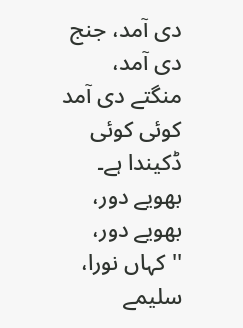دی آمد، جنج دی آمد، منگتے دی آمد کوئی کوئی ڈکیندا ہے۔ بھویے دور، بھویے دور، ''کہاں نورا، سلیمے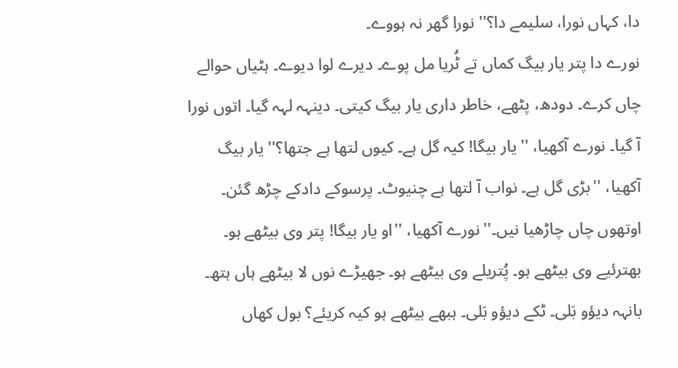دا، کہاں نورا، سلیمے دا؟'' نورا گھر نہ ہووے۔
نورے دا پتر یار بیگ کماں تے ٹُریا مل پوے۔ دیرے لوا دیوے۔ ہٹیاں حوالے چاں کرے۔ دودھ، پٹھے، خاطر داری یار بیگ کیتی۔ دینہہ لہہ گیا۔ اتوں نورا آ گیا۔ نورے آکھیا، ''یار بیگا! کیہ گل ہے۔ کیوں لتھا ہے جتھا؟'' یار بیگ آکھیا، ''بڑی گل ہے۔ نواب آ لتھا ہے چنیوٹ۔ پرسوکے دادکے چڑھ گئن۔ اوتھوں چاں چاڑھیا نیں۔'' نورے آکھیا، ''او یار بیگا! پتر وی بیٹھے ہو۔ بھترئیے وی بیٹھے ہو۔ پُتریلے وی بیٹھے ہو۔ جھیڑے نوں لا بیٹھے ہاں ہتھ۔ بانہہ دیؤو بَلی۔ ٹکے دیؤو بَلی۔ ہبھے بیٹھے ہو کیہ کریئے؟ بول کھاں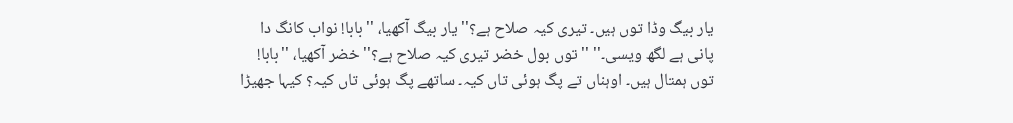یار بیگ وڈا توں ہیں۔ تیری کیہ صلاح ہے؟'' یار بیگ آکھیا، ''بابا! نواب کانگ دا پانی ہے لگھ ویسی۔'' ''توں بول خضر تیری کیہ صلاح ہے؟'' خضر آکھیا، ''بابا! توں ہمتال ہیں۔ اوہناں تے پگ ہوئی تاں کیہ۔ ساتھے پگ ہوئی تاں کیہ؟ کیہا جھیڑا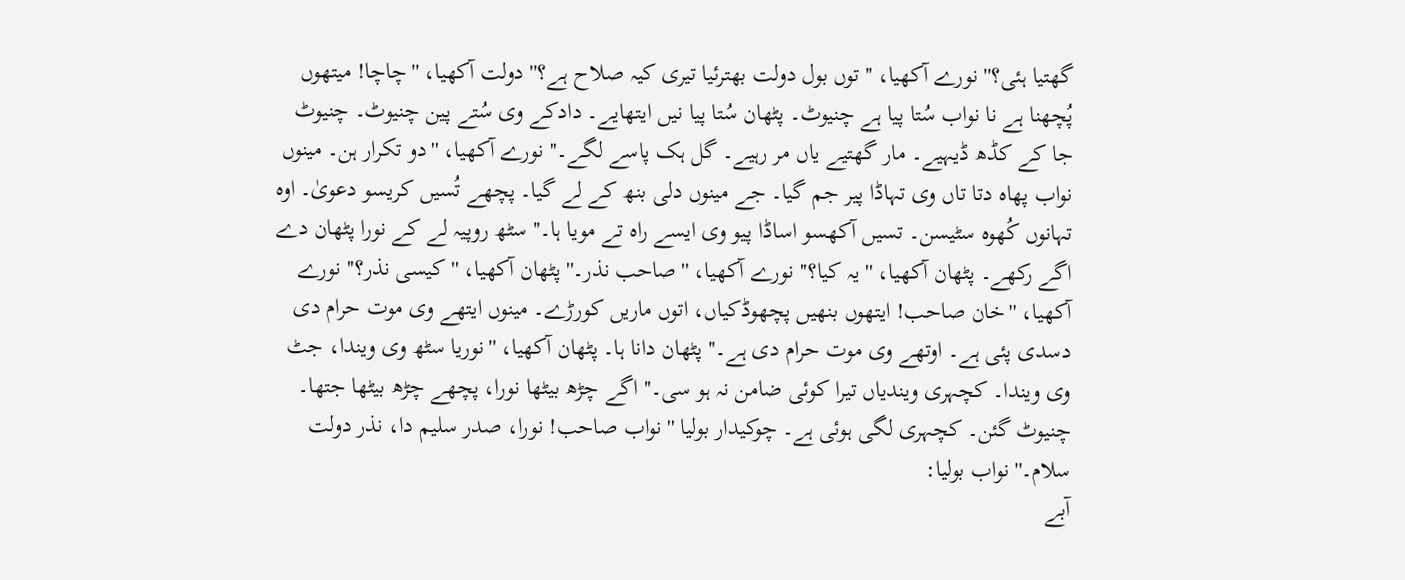گھتیا ہئی؟'' نورے آکھیا، ''توں بول دولت بھترئیا تیری کیہ صلاح ہے؟'' دولت آکھیا، ''چاچا! میتھوں پُچھنا ہے نا نواب سُتا پیا ہے چنیوٹ۔ پٹھان سُتا پیا نیں ایتھایے۔ دادکے وی سُتے پین چنیوٹ۔ چنیوٹ جا کے کڈھ ڈیہیے۔ مار گھتیے یاں مر رہیے۔ گل ہک پاسے لگے۔'' نورے آکھیا، ''دو تکرار ہن۔ مینوں نواب پھاہ دتا تاں وی تہاڈا پیر جم گیا۔ جے مینوں دلی بنھ کے لے گیا۔ پچھے تُسیں کریسو دعویٰ۔ اوہ تہانوں کُھوہ سٹیسن۔ تسیں آکھسو اساڈا پیو وی ایسے راہ تے مویا ہا۔'' سٹھ روپیہ لے کے نورا پٹھان دے اگے رکھے۔ پٹھان آکھیا، ''یہ کیا؟'' نورے آکھیا، ''صاحب نذر۔'' پٹھان آکھیا، ''کیسی نذر؟'' نورے آکھیا، ''خان صاحب! ایتھوں بنھیں پچھوڈکیاں، اتوں ماریں کورڑے۔ مینوں ایتھے وی موت حرام دی دسدی پئی ہے۔ اوتھے وی موت حرام دی ہے۔'' پٹھان دانا ہا۔ پٹھان آکھیا، ''نوریا سٹھ وی ویندا، جٹ وی ویندا۔ کچہری ویندیاں تیرا کوئی ضامن نہ ہو سی۔'' اگے چڑھ بیٹھا نورا، پچھے چڑھ بیٹھا جتھا۔ چنیوٹ گئن۔ کچہری لگی ہوئی ہے۔ چوکیدار بولیا ''نواب صاحب! نورا، صدر سلیم دا، نذر دولت سلام۔'' نواب بولیا:
آبے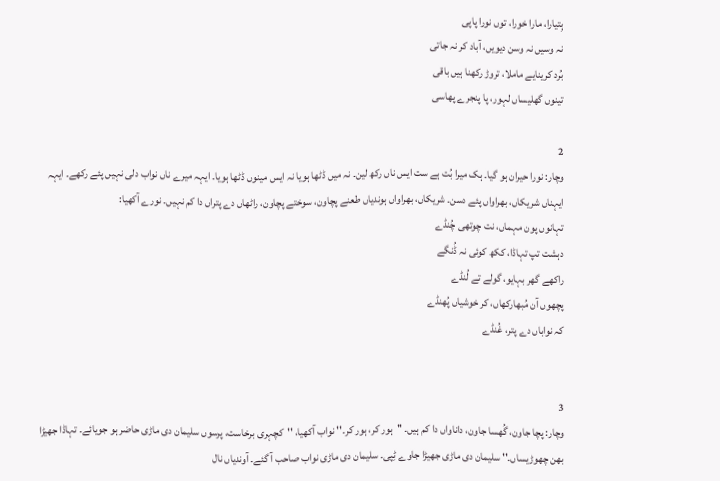ہِتیارا، مارا خورا، توں نورا پاپی
نہ وسیں نہ وسن دیویں، آباد کر نہ جاتی
بُرد کرینایے ماملا، تروڑ رکھنا ہیں باقی
تینوں گھلیساں لہور، پا پنجرے پھاسی

2
وچار: نورا حیران ہو گیا۔ ہک میرا بُت ہے ست ایس ناں رکھ لین۔ نہ میں ڈٹھا ہویا نہ ایس مینوں ڈٹھا ہویا۔ ایہہ میرے ناں نواب دلی نہیں پئے رکھے۔ ایہہ ایہناں شریکاں، بھراواں پئے دسن۔ شریکاں، بھراواں ہوندیاں طعنے پچاون، سوختے پچاون، راٹھاں دے پتراں دا کم نہیں۔ نورے آکھیا:
تہانوں پون مہماں، نت چوتھی چُنڈے
دہشت تپ تہاڈا، ککھ کوئی نہ ڈُنگے
راکھے گھر بہایو، گولے تے لُنڈے
پچھوں آن مُبھارکھاں، کر خوشیاں پُھنڈے
کہ نواباں دے پتر، غُنڈے


3
وچار: پچا جاون، گُھسا جاون، داناواں دا کم ہیں۔ ''ہور کر، ہور کر۔'' نواب آکھیا، ''کچہری برخاست، پرسوں سلیمان دی ماڑی حاضر ہو جویائے۔ تہاڈا جھیڑا بھن چھوڑیساں۔'' سلیمان دی ماڑی جھیڑا جاوے ٹِپی۔ سلیمان دی ماڑی نواب صاحب آ گئے۔ آوندیاں نال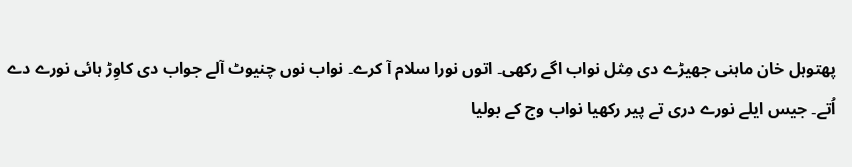پھتوہل خان ماہنی جھیڑے دی مِثل نواب اگے رکھی۔ اتوں نورا سلام آ کرے۔ نواب نوں چنیوٹ آلے جواب دی کاوِڑ ہائی نورے دے اُتے۔ جیس ایلے نورے دری تے پیر رکھیا نواب وج کے بولیا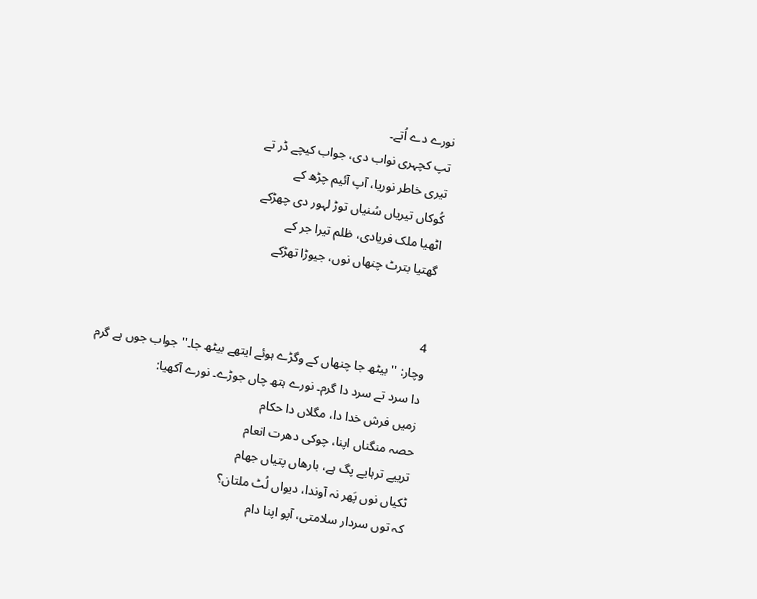نورے دے اُتے۔
تپ کچہری نواب دی، جواب کیچے ڈر تے
تیری خاطر نوریا، آپ آئیم چڑھ کے
کُوکاں تیریاں سُنیاں توڑ لہور دی چھڑکے
اٹھیا ملک فریادی، ظلم تیرا جر کے
گھتیا بترٹ چنھاں نوں، جیوڑا تھڑکے


4
وچار: ''بیٹھ جا چنھاں کے وگڑے ہوئے ایتھے بیٹھ جا۔'' جواب جوں ہے گرم دا سرد تے سرد دا گرم۔ نورے ہتھ چاں جوڑے۔ نورے آکھیا:
زمیں فرش خدا دا، مگلاں دا حکام
حصہ منگناں اپنا، چوکی دھرت انعام
ترییے ترہایے پگ ہے، بارھاں پتیاں جھام
ٹکیاں نوں پَھر نہ آوندا، دیواں لُٹ ملتان؟
کہ توں سردار سلامتی، آپو اپنا دام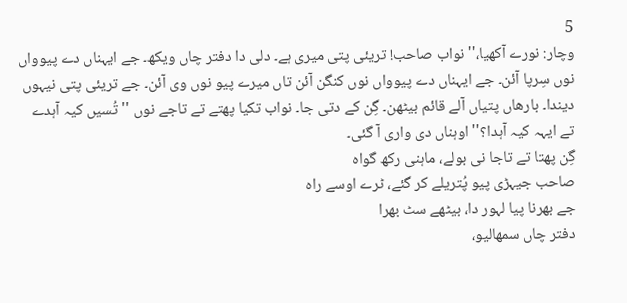5
وچار: نورے آکھیا،'' نواب صاحب! تریئی پتی میری ہے۔ دلی دا دفتر چاں ویکھ۔ جے ایہناں دے پیوواں نوں سِرپا آئن۔ جے ایہناں دے پیوواں نوں کنگن آئن تاں میرے پیو نوں وی آئن۔ جے تریئی پتی نیہوں دیندا۔ بارھاں پتیاں آلے قائم بیٹھن۔ گِن کے دتی جا۔ نواب تکیا پھتے تے تاجے نوں ''تُسیں کیہ آہدے تے ایہہ کیہ آہدا؟'' اوہناں دی واری آ گئی۔
گِن پھتا تے تاجا نی بولے، ماہنی رکھ گواہ
صاحب جیہڑی پیو پُتریلے کر گئے، ٹرے اوسے راہ
جے بھرنا پیا لہور دا، بیٹھے سٹ بھرا
دفتر چاں سمھالیو،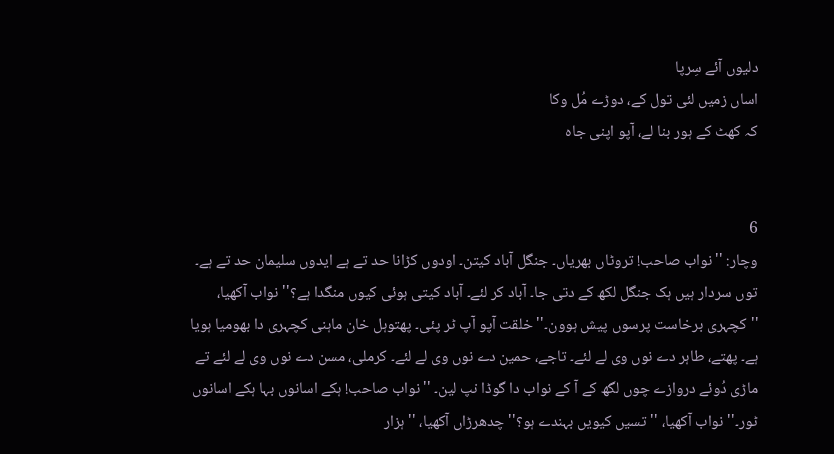دلیوں آئے سِرپا
اساں زمیں لئی تول کے، دوڑے مُل وکا
کہ کھٹ کے ہور بنا لے، آپو اپنی جاہ


6
وچار: ''نواب صاحب! تروٹاں بھریاں۔ جنگل آباد کیتن۔ اودوں کڑانا حد تے ہے ایدوں سلیمان حد تے ہے۔ توں سردار ہیں ہک جنگل لکھ کے دتی جا۔ آباد کر لئے۔ آباد کیتی ہوئی کیوں منگدا ہے؟'' نواب آکھیا، ''کچہری برخاست پرسوں پیش ہوون۔'' خلقت آپو آپ ٹر پئی۔ پھتوہل خان ماہنی کچہری دا بھومیا ہویا ہے۔ پھتے، طاہر دے نوں وی لے لئے۔ تاجے، حمین دے نوں وی لے لئے۔ کرملی، مسن دے نوں وی لے لئے تے ماڑی دُوئے دروازے چوں لگھ کے آ کے نواب دا گوڈا نپ لین۔ ''نواب صاحب! ہکے اسانوں بہا ہکے اسانوں ٹور۔'' نواب آکھیا، ''تسیں کیویں بہندے ہو؟'' چدھرڑاں آکھیا، ''ہزار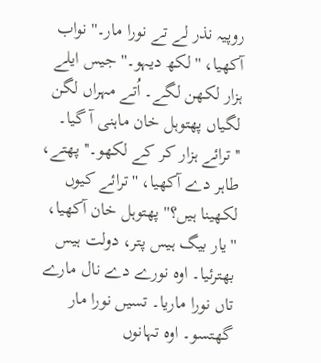روپیہ نذر لے تے نورا مار۔'' نواب آکھیا، ''لکھ دیہو۔'' جیس ایلے ہزار لکھن لگے۔ اُتے مہراں لگن لگیاں پھتوہل خان ماہنی آ گیا۔ ''ترائے ہزار کر کے لکھو۔'' پھتے، طاہر دے آکھیا، ''ترائے کیوں لکھینا ہیں؟'' پھتوہل خان آکھیا، ''یار بیگ ہیس پتر، دولت ہیس بھترئیا۔ اوہ نورے دے نال مارے تاں نورا ماریا۔ تسیں نورا مار گھتسو۔ اوہ تہانوں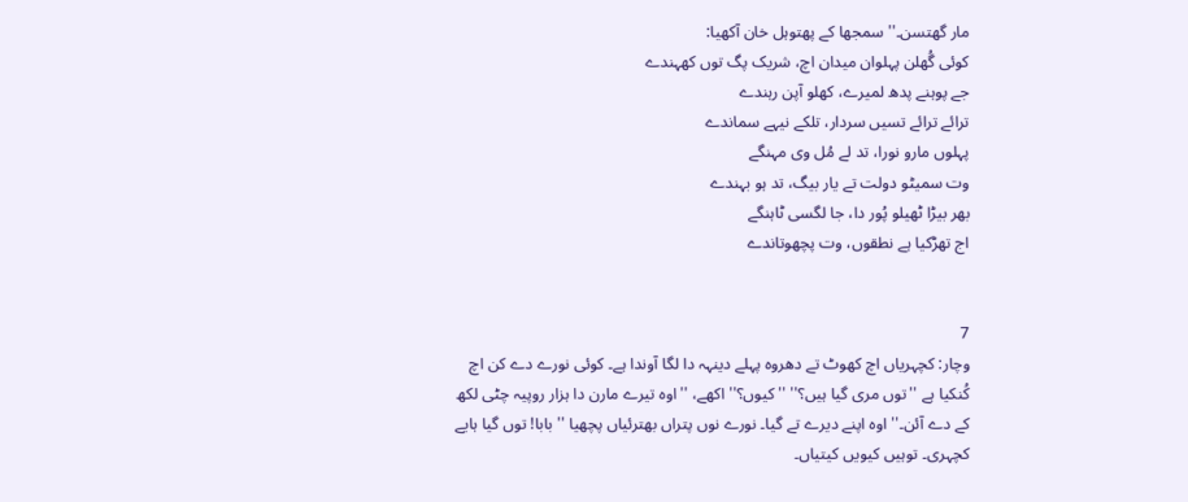مار گھتسن۔'' سمجھا کے پھتوہل خان آکھیا:
کوئی گُھلن پہلوان میدان اچ، شریک پگ توں کھہندے
جے پوہنے پدھ لمیرے، کھلو آپن رہندے
ترائے ترائے تسیں سردار، تلکے نیہے سماندے
پہلوں مارو نورا، تد لے مُل وی مہنگے
وت سمیٹو دولت تے یار بیگ، تد ہو بہندے
بھر بیڑا ٹھیلو پُور دا، جا لگسی ٹاہنگے
اج تھڑکیا ہے نطقوں، وت پچھوتاندے


7
وچار: کچہریاں اچ کھوٹ تے دھروہ پہلے دینہہ دا لگا آوندا ہے۔ کوئی نورے دے کن اچ کُنکیا ہے ''توں مری گیا ہیں؟'' ''کیوں؟'' اکھے، ''اوہ تیرے مارن دا ہزار روپیہ چٹی لکھ کے دے آئن۔'' اوہ اپنے دیرے تے گیا۔ نورے نوں پتراں بھترئیاں پچھیا ''بابا! توں گیا ہایے کچہری۔ توہیں کیویں کیتیاں۔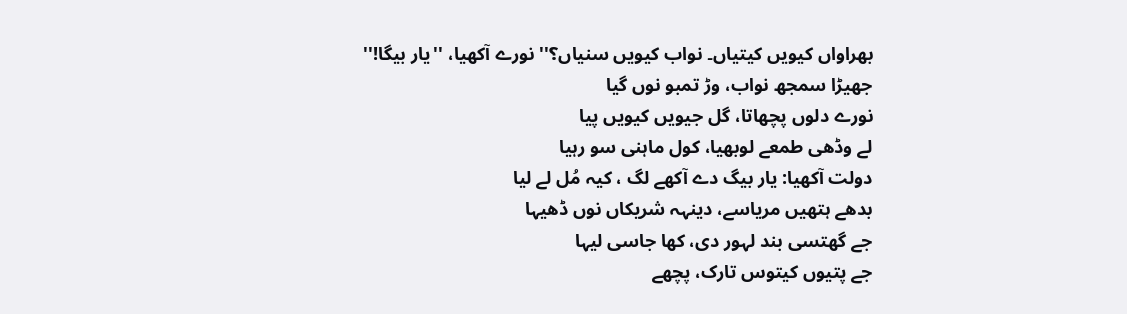بھراواں کیویں کیتیاں۔ نواب کیویں سنیاں؟'' نورے آکھیا، ''یار بیگا!''
جھیڑا سمجھ نواب، وڑ تمبو نوں گیا
نورے دلوں پچھاتا، گل جیویں کیویں پیا
لے وڈھی طمعے لوبھیا، کول ماہنی سو رہیا
دولت آکھیا: یار بیگ دے آکھے لگ ، کیہ مُل لے لیا
بدھے ہتھیں مریاسے، دینہہ شریکاں نوں ڈھیہا
جے گھتسی بند لہور دی، کھا جاسی لیہا
جے پتیوں کیتوس تارک، پچھے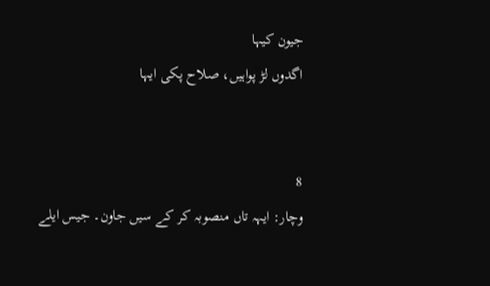جیون کیہا
اگدوں لڑ پواہیں، صلاح پکی ایہا


8
وچار: ایہہ تاں منصوبہ کر کے سیں جاون۔ جیس ایلے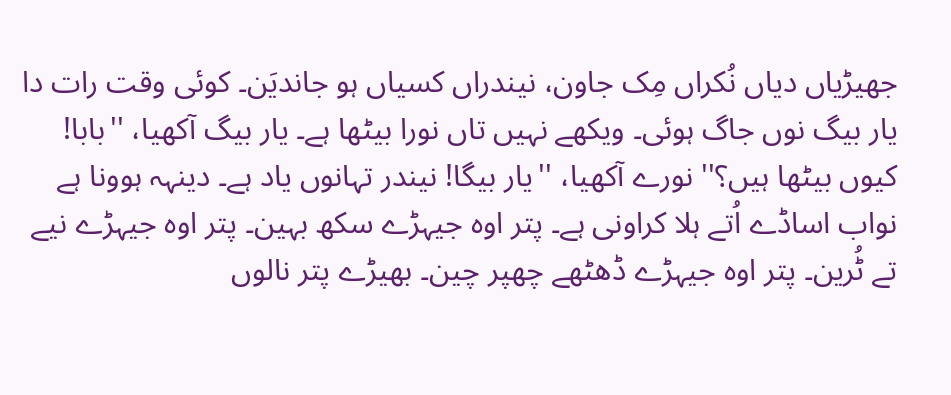جھیڑیاں دیاں نُکراں مِک جاون، نیندراں کسیاں ہو جاندیَن۔ کوئی وقت رات دا یار بیگ نوں جاگ ہوئی۔ ویکھے نہیں تاں نورا بیٹھا ہے۔ یار بیگ آکھیا، ''بابا! کیوں بیٹھا ہیں؟'' نورے آکھیا، ''یار بیگا! نیندر تہانوں یاد ہے۔ دینہہ ہوونا ہے نواب اساڈے اُتے ہلا کراونی ہے۔ پتر اوہ جیہڑے سکھ بہین۔ پتر اوہ جیہڑے نیے تے ٹُرین۔ پتر اوہ جیہڑے ڈھٹھے چھپر چین۔ بھیڑے پتر نالوں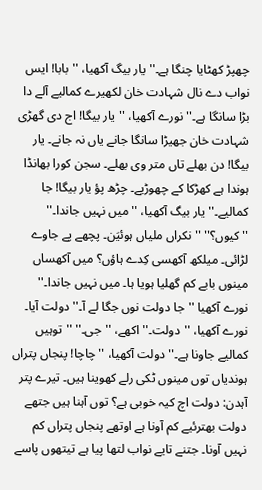چھپڑ کھٹایا چنگا ہے۔'' یار بیگ آکھیا، ''بابا! ایس نواب دے نال شہادت خان لکھیرے کمالیے آلے دا بڑا سانگا ہے۔'' نورے آکھیا، ''یار بیگا! اج دی گھڑی شہادت خان جھیڑا سانگا جانے یاں نہ جانے۔ یار بیگا! دن بھلے تاں متر وی بھلے۔ سجن کورا بھانڈا ہوندا ہے کھڑکا کے چھوڑیے۔ چڑھ پؤ یار بیگا! جا کمالیے۔'' یار بیگ آکھیا، ''میں نہیں جاندا۔'' ''کیوں؟'' ''نکراں ملیاں ہوئیَن۔ پچھے پے جاوے لڑائی۔ میلکھ آکھسی کِدے ہاؤں؟ میں آکھساں مینوں بابے کم گھلیا ہویا ہا۔ میں نہیں جاندا۔'' نورے آکھیا ''جا دولت نوں جگا لے آ۔'' دولت آیا۔ نورے آکھیا، ''دولت۔'' اکھے، ''جی۔'' ''توہیں کمالیے جاونا ہے۔'' دولت آکھیا، ''چاچا! پنجاں پتراں ہوندیاں توں مینوں ٹکی رلے کھوینا ہیں۔ تیرے پتر آہدن: دولت اچ کیہ خوبی ہے؟ توں آہنا ہیں جتھے دولت بھترئیے کم آونا ہے اوتھے پنجاں پتراں کم نہیں آونا۔ جتنے تایے نواب لتھا پیا ہے تیتھوں پاسے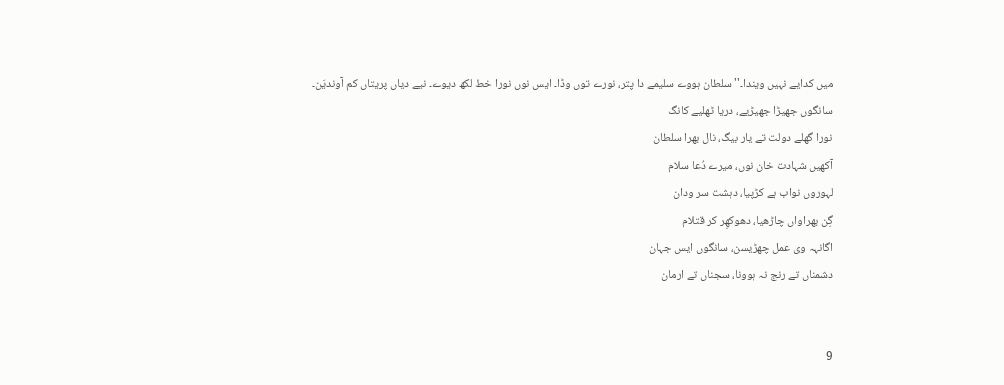میں کدایے نہیں ویندا۔'' سلطان ہووے سلیمے دا پتر، نورے توں وڈا۔ ایس نوں نورا خط لکھ دیوے۔ نیے دیاں پریتاں کم آوندیَن۔
سانگوں جھیڑا جھیڑیے، دریا ٹھلیے کانگ
نورا گھلے دولت تے یار بیگ، نال بھرا سلطان
آکھیں شہادت خان نوں، میرے دُعا سلام
لہوروں نواب ہے کڑپیا، دہشت سر ودان
گِن بھراواں چاڑھیا، دھوکھِر کر قتلام
اگانہہ وی عمل چھڑیسن، سانگوں ایس جہان
دشمناں تے رنج نہ ہوونا، سجناں تے ارمان


9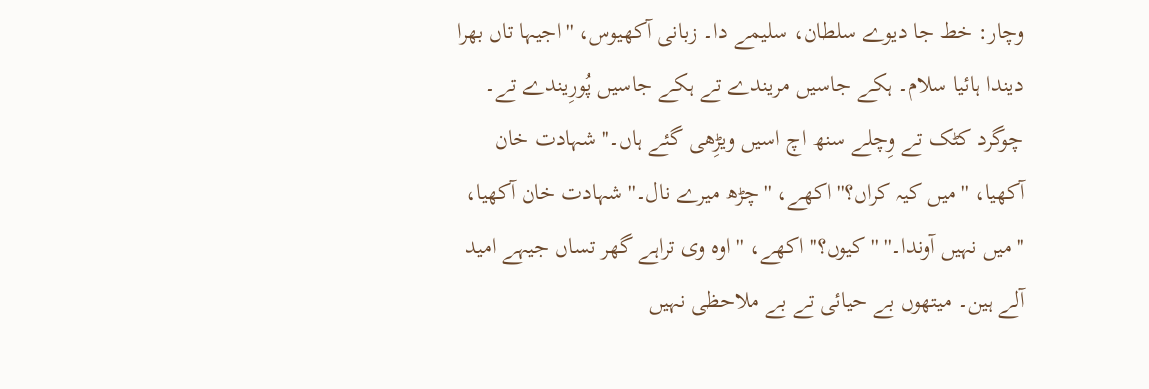وچار: خط جا دیوے سلطان، سلیمے دا۔ زبانی آکھیوس، ''اجیہا تاں بھرا دیندا ہائیا سلام۔ ہکے جاسیں مریندے تے ہکے جاسیں پُورِیندے تے۔ چوگرد کٹک تے وِچلے سنھ اچ اسیں ویڑِھی گئے ہاں۔'' شہادت خان آکھیا، ''میں کیہ کراں؟'' اکھے، ''چڑھ میرے نال۔'' شہادت خان آکھیا، ''میں نہیں آوندا۔'' ''کیوں؟'' اکھے، ''اوہ وی تراہے گھر تساں جیہے امید آلے ہین۔ میتھوں بے حیائی تے بے ملاحظی نہیں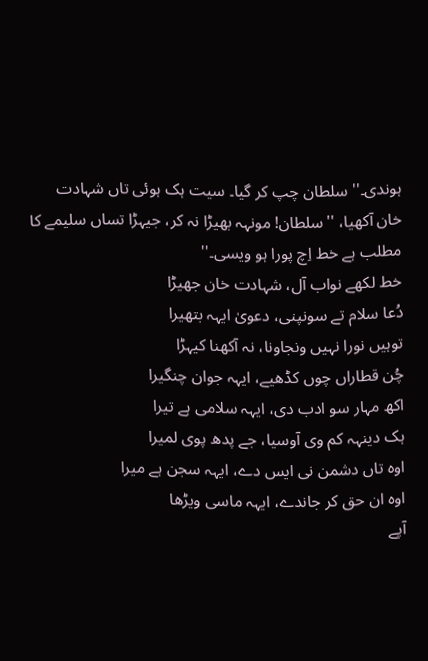ہوندی۔'' سلطان چپ کر گیا۔ سیت ہک ہوئی تاں شہادت خان آکھیا، ''سلطان! مونہہ بھیڑا نہ کر، جیہڑا تساں سلیمے کا مطلب ہے خط اِچ پورا ہو ویسی۔''
خط لکھے نواب آل، شہادت خان جھیڑا
دُعا سلام تے سونپنی، دعویٰ ایہہ بتھیرا
توہیں نورا نہیں ونجاونا، نہ آکھنا کیہڑا
چُن قطاراں چوں کڈھیے، ایہہ جوان چنگیرا
اکھ مہار سو ادب دی، ایہہ سلامی ہے تیرا
ہک دینہہ کم وی آوسیا، جے پدھ پوی لمیرا
اوہ تاں دشمن نی ایس دے، ایہہ سجن ہے میرا
اوہ ان حق کر جاندے، ایہہ ماسی ویڑھا
آپے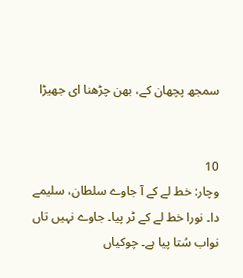سمجھ پچھان کے، بھن چڑھنا ای جھیڑا


10
وچار: خط لے کے آ جاوے سلطان، سلیمے دا۔ نورا خط لے کے ٹر پیا۔ جاوے نہیں تاں نواب سُتا پیا ہے۔ چوکیاں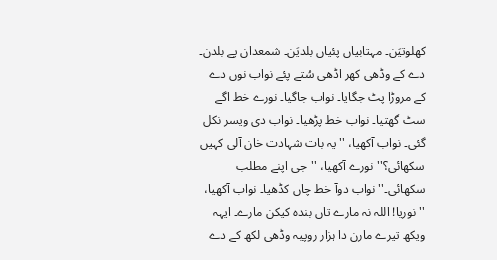کھلوتیَن۔ مہتابیاں پئیاں بلدیَن۔ شمعدان پے بلدن۔ دے کے وڈھی کھر اڈھی سُتے پئے نواب نوں دے کے مروڑا پٹ جگایا۔ نواب جاگیا۔ نورے خط اگے سٹ گھتیا۔ نواب خط پڑھیا۔ نواب دی ویسر نکل گئی۔ نواب آکھیا، ''یہ بات شہادت خان آلی کہیں سکھائی؟'' نورے آکھیا، ''جی اپنے مطلب سکھائی۔'' نواب دوآ خط چاں کڈھیا۔ نواب آکھیا، ''نوریا! اللہ نہ مارے تاں بندہ کیکن مارے۔ ایہہ ویکھ تیرے مارن دا ہزار روپیہ وڈھی لکھ کے دے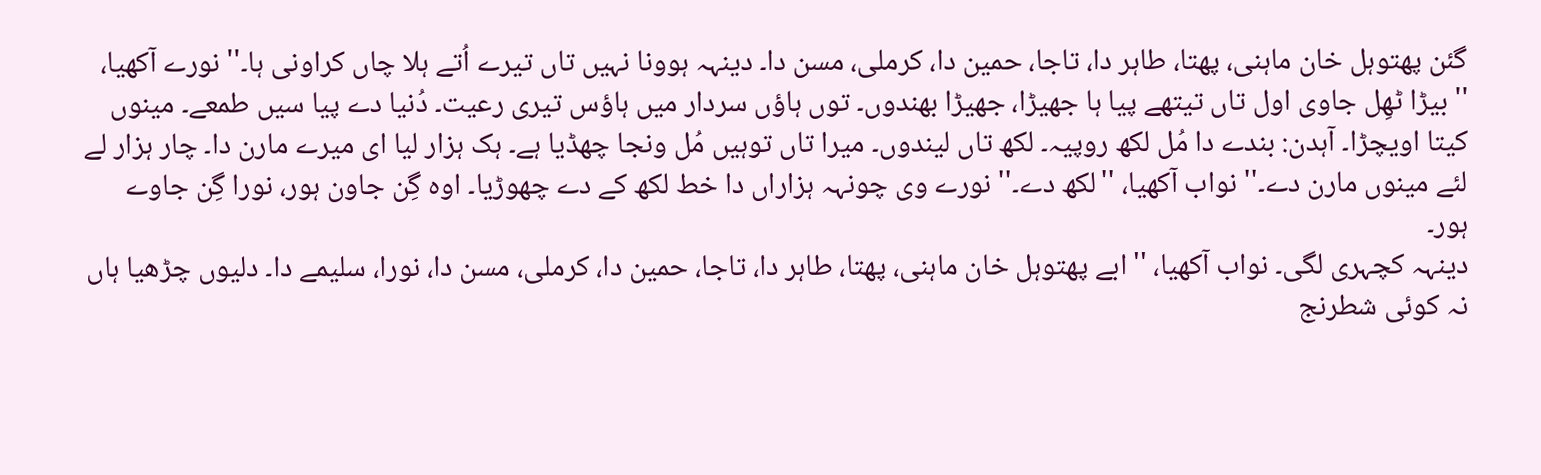گئن پھتوہل خان ماہنی، پھتا، طاہر دا، تاجا، حمین دا، کرملی، مسن دا۔ دینہہ ہوونا نہیں تاں تیرے اُتے ہلا چاں کراونی ہا۔'' نورے آکھیا، ''بیڑا ٹھِل جاوی اول تاں تیتھے پیا ہا جھیڑا، جھیڑا بھندوں۔ توں ہاؤں سردار میں ہاؤس تیری رعیت۔ دُنیا دے پیا سیں طمعے۔ مینوں کیتا اویچڑا۔ آہدن: بندے دا مُل لکھ روپیہ۔ لکھ تاں لیندوں۔ میرا تاں توہیں مُل ونجا چھڈیا ہے۔ ہک ہزار لیا ای میرے مارن دا۔ چار ہزار لے لئے مینوں مارن دے۔'' نواب آکھیا، ''لکھ دے۔'' نورے وی چونہہ ہزاراں دا خط لکھ کے دے چھوڑیا۔ اوہ گِن جاون ہور، نورا گِن جاوے ہور۔
دینہہ کچہری لگی۔ نواب آکھیا، ''ابے پھتوہل خان ماہنی، پھتا، طاہر دا، تاجا، حمین دا، کرملی، مسن دا، نورا، سلیمے دا۔ دلیوں چڑھیا ہاں نہ کوئی شطرنج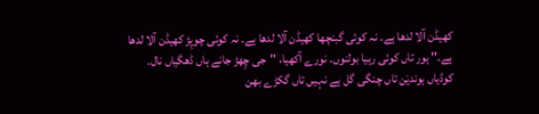کھیڈن آلا لدھا ہے۔ نہ کوئی گبنچھا کھیڈن آلا لدھا ہے۔ نہ کوئی چوپِڑ کھیڈن آلا لدھا ہے۔'' ہور تاں کوئی رہیا بولنوں۔ نورے آکھیا، ''جی چِھڑ جانے ہاں ڈھگیاں نال۔ کوڈیاں ہوندیَن تاں چنگی گل ہے نہیں تاں گکڑے بھن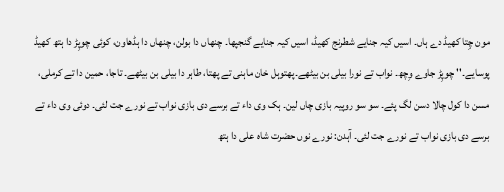مون چِتا کھیڈ دے ہاں۔ اسیں کیہ جنایے شطرنج کھیڈ، اسیں کیہ جنایے گنجپھا۔ چنھاں دا بولن، چنھاں دا ہڈھاون، کوئی چوپِڑ دا ہتھ کھیڈ پوسایے۔'' چوپِڑ جاوے وِچھ۔ نواب تے نورا بیلی بن بیٹھے۔پھتوہل خان ماہنی تے پھتا، طاہر دا بیلی بن بیٹھے۔ تاجا، حمین دا تے کرملی، مسن دا کول چالا دسن لگ پئے۔ سو سو روپیہ بازی چاں لین۔ ہک وی داء تے برسے دی بازی نواب تے نورے جت لئی۔ دوئی وی داء تے برسے دی بازی نواب تے نورے جت لئی۔ آہدن: نورے نوں حضرت شاہ علی دا ہتھ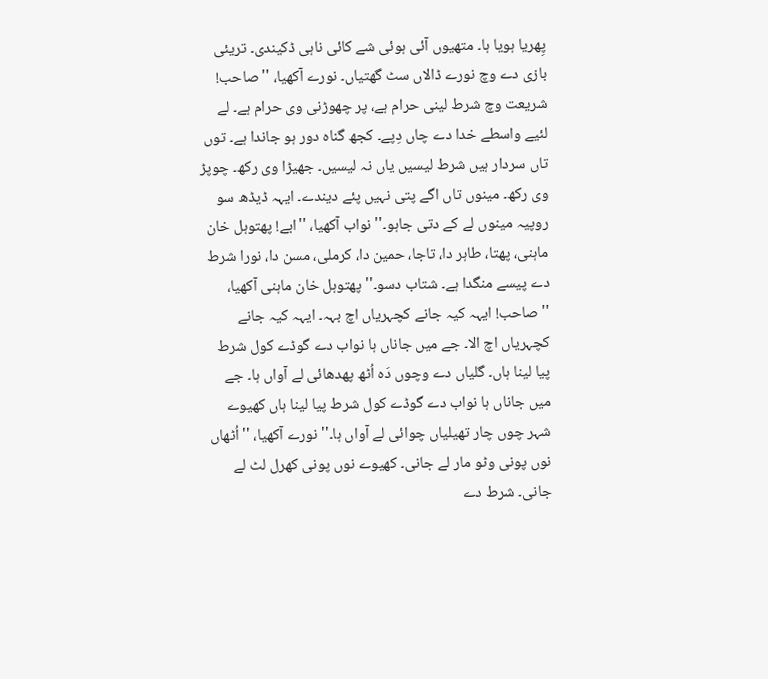پِھریا ہویا ہا۔ متھیوں آئی ہوئی شے کائی ناہی ڈکیندی۔ تریئی بازی دے وچ نورے ڈالاں سٹ گھتیاں۔ نورے آکھیا، ''صاحب! شریعت وچ شرط لینی حرام ہے، پر چھوڑنی وی حرام ہے۔ لے لئیے واسطے خدا دے چاں دِپے۔ کجھ گناہ دور ہو جاندا ہے۔ توں تاں سردار ہیں شرط لیسیں یاں نہ لیسیں۔ جھیڑا وی رکھ۔ چوپڑ وی رکھ۔ مینوں تاں اگے پتی نہیں پئے دیندے۔ ایہہ ڈیڈھ سو روپیہ مینوں لے کے دتی جاہو۔'' نواب آکھیا، ''ابے! پھتوہل خان ماہنی، پھتا، طاہر دا، تاجا، حمین دا، کرملی، مسن دا، نورا شرط دے پیسے منگدا ہے۔ شتاب دسو۔'' پھتوہل خان ماہنی آکھیا، ''صاحب! ایہہ کیہ جانے کچہریاں اچ بہہ۔ ایہہ کیہ جانے کچہریاں اچ الا۔ جے میں جاناں ہا نواب دے گوڈے کول شرط پیا لینا ہاں۔ گلیاں دے وچوں دَہ اُٹھ پھدھائی لے آواں ہا۔ جے میں جاناں ہا نواب دے گوڈے کول شرط پیا لینا ہاں کھیوے شہر چوں چار تھیلیاں چوائی لے آواں ہا۔'' نورے آکھیا، ''اُٹھاں نوں پونی وٹو مار لے جانی۔ کھیوے نوں پونی کھرل لٹ لے جانی۔ شرط دے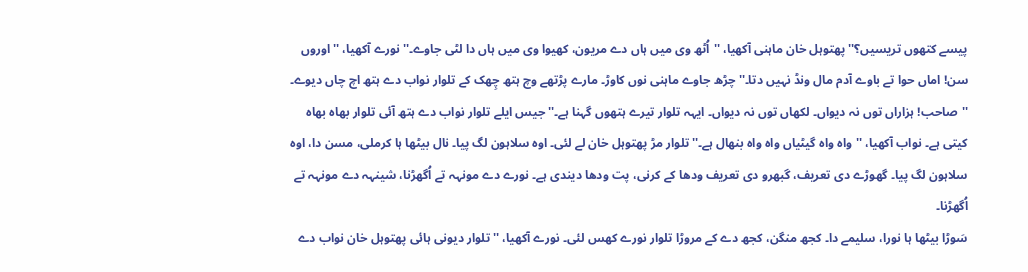پیسے کتھوں تریسیں؟'' پھتوہل خان ماہنی آکھیا، ''اُٹھ وی میں ہاں دے مریون، کھیوا وی میں ہاں دا لٹی جاوے۔'' نورے آکھیا، '' اوروں سن! اماں حوا تے باوے آدم مال ونڈ نہیں دتا۔'' چڑھ جاوے ماہنی نوں کاوڑ۔ مارے پڑتھے وچ ہتھ چِھک کے تلوار نواب دے ہتھ اچ چاں دیوے۔ ''صاحب! ہزاراں توں نہ دیواں۔ لکھاں توں نہ دیواں۔ ایہہ تلوار تیرے ہتھوں گہنا ہے۔'' جیس ایلے تلوار نواب دے ہتھ آئی تلوار بھاہ بھاہ کیتی ہے۔ نواب آکھیا، ''واہ واہ گیٹیاں واہ واہ بنھال ہے۔'' تلوار مڑ پھتوہل خان لے لئی۔ اوہ سلاہون لگ پیا۔ نال بیٹھا ہا کرملی، مسن دا، اوہ سلاہون لگ پیا۔ گھوڑے دی تعریف، گبھرو دی تعریف ودھا کے کرنی، پت ودھا دیندی ہے۔ نورے دے مونہہ تے اُگھڑنا، شینہہ دے مونہہ تے اُگھڑنا۔
سَوڑا بیٹھا ہا نورا، سلیمے دا۔ کجھ منگن، کجھ دے کے مروڑا تلوار نورے کھس لئی۔ نورے آکھیا، '' تلوار دیونی ہائی پھتوہل خان نواب دے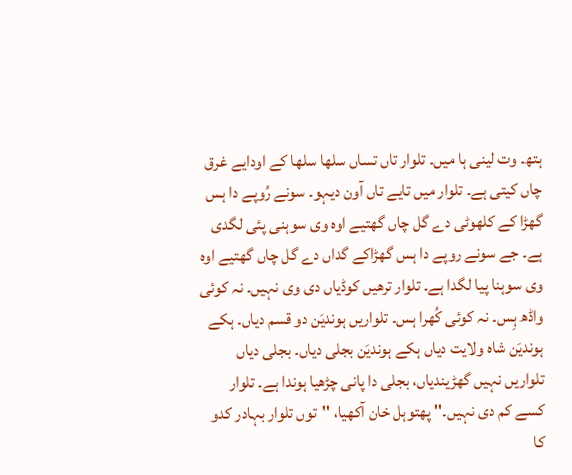ہتھ۔ وت لینی ہا میں۔ تلوار تاں تساں سلھا سلھا کے اودایے غرق چاں کیتی ہے۔ تلوار میں تایے تاں آون دیہو۔ سونے رُوپے دا ہس گھڑا کے کلھوٹی دے گل چاں گھتیے اوہ وی سوہنی پئی لگدی ہے۔ جے سونے روپے دا ہس گھڑاکے گداں دے گل چاں گھتیے اوہ وی سوہنا پیا لگدا ہے۔ تلوار ترھیں کوڈیاں دی وی نہیں۔ نہ کوئی واڈھ ہِس۔ نہ کوئی کُھرا ہس۔ تلواریں ہوندیَن دو قسم دیاں۔ ہکے ہوندیَن شاہ ولایت دیاں ہکے ہوندیَن بجلی دیاں۔ بجلی دیاں تلواریں نہیں گھڑیندیاں، بجلی دا پانی چڑھیا ہوندا ہے۔ تلوار کسے کم دی نہیں۔'' پھتوہل خان آکھیا، ''توں تلوار بہادر کدو کا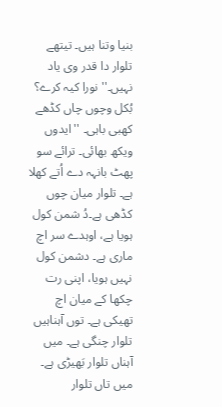بنیا وتنا ہیں۔ تیتھے تلوار دا قدر وی یاد نہیں۔'' نورا کیہ کرے؟ بُکل وچوں چاں کڈھے کھبی باہی۔ ''ایدوں ویکھ بھائی۔ ترائے سو پھٹ بانہہ دے اُتے کھلا ہے۔ تلوار میان چوں کڈھی ہے۔دُ شمن کول ہویا ہے، اوہدے سر اچ ماری ہے۔ دشمن کول نہیں ہویا، اپنی رت چکھا کے میان اچ تھیکی ہے۔ توں آہناہیں تلوار چنگی ہے۔ میں آہناں تلوار بَھیڑی ہے۔ میں تاں تلوار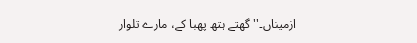ازمیناں۔'' گھتے ہتھ پھبا کے، مارے تلوار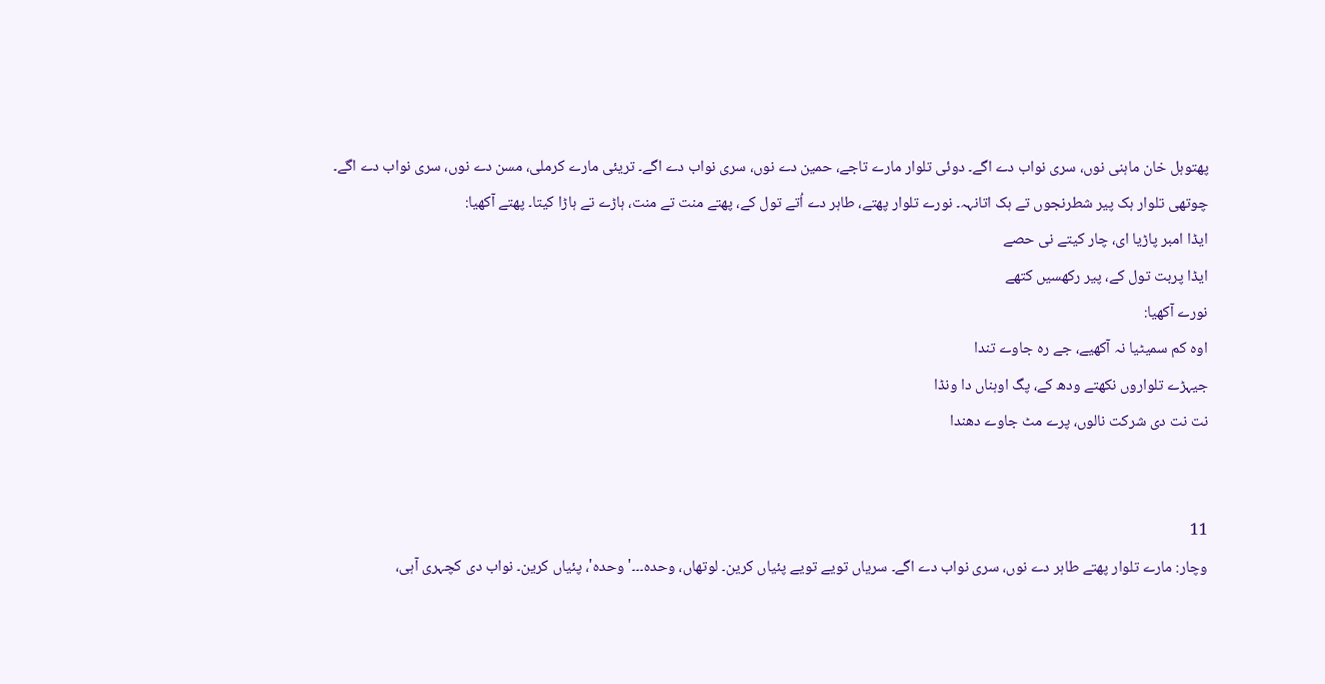پھتوہل خان ماہنی نوں، سری نواب دے اگے۔ دوئی تلوار مارے تاجے، حمین دے نوں، سری نواب دے اگے۔ تریئی مارے کرملی، مسن دے نوں، سری نواب دے اگے۔ چوتھی تلوار ہک پیر شطرنجوں تے ہک اتانہہ۔ نورے تلوار پھتے، طاہر دے اُتے تول کے، پھتے منت تے منت، ہاڑے تے ہاڑا کیتا۔ پھتے آکھیا:
ایڈا امبر پاڑیا ای، چار کیتے نی حصے
ایڈا پربت تول کے، پیر رکھسیں کتھے
نورے آکھیا:
اوہ کم سمیٹیا نہ آکھیے، جے رہ جاوے تندا
جیہڑے تلواروں نکھتے ودھ کے، پگ اوہناں دا ونڈا
نت نت دی شرکت نالوں، پرے مٹ جاوے دھندا


11
وچار: مارے تلوار پھتے طاہر دے نوں، سری نواب دے اگے۔ سریاں تویے تویے پئیاں کرین۔ لوتھاں، وحدہ۔۔۔' وحدہ'، پئیاں کرین۔ نواب دی کچہری آہی،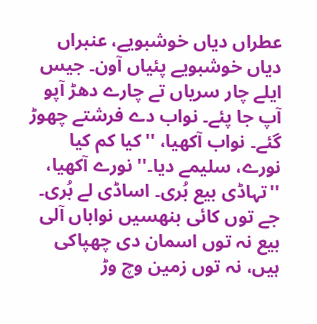عطراں دیاں خوشبویے، عنبراں دیاں خوشبویے پئیاں آون۔ جیس ایلے چار سریاں تے چارے دھڑ آپو آپ جا پئے۔ نواب دے فرشتے چھوڑ گئے۔ نواب آکھیا، ''کیا کم کیا نورے، سلیمے دیا۔'' نورے آکھیا، ''تہاڈی بیع بُری۔ اساڈی لے بُری۔ جے توں کائی بنھسیں نواباں آلی بیع نہ توں اسمان دی چھپاکی ہیں، نہ توں زمین وچ وڑ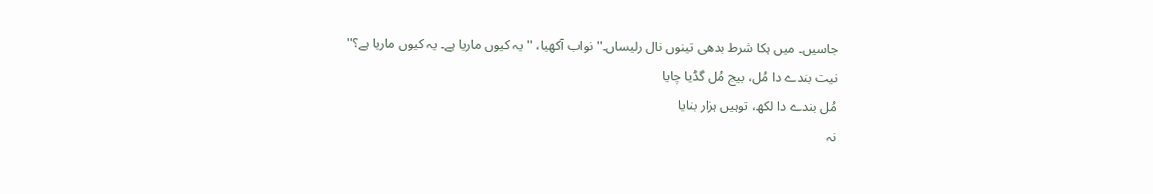جاسیں۔ میں ہکا شرط بدھی تینوں نال رلیساں۔'' نواب آکھیا، '' یہ کیوں ماریا ہے۔ یہ کیوں ماریا ہے؟''
نیت بندے دا مُل، بیج مُل گڈیا چایا
مُل بندے دا لکھ، توہیں ہزار بنایا
نہ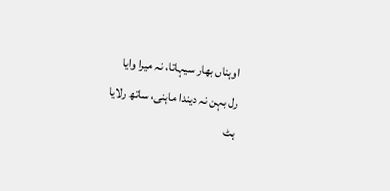اوہناں بھار سیہاتا، نہ میرا وایا
رل بہن نہ دیندا ماہنی، ساتھ رلایا
ہٹ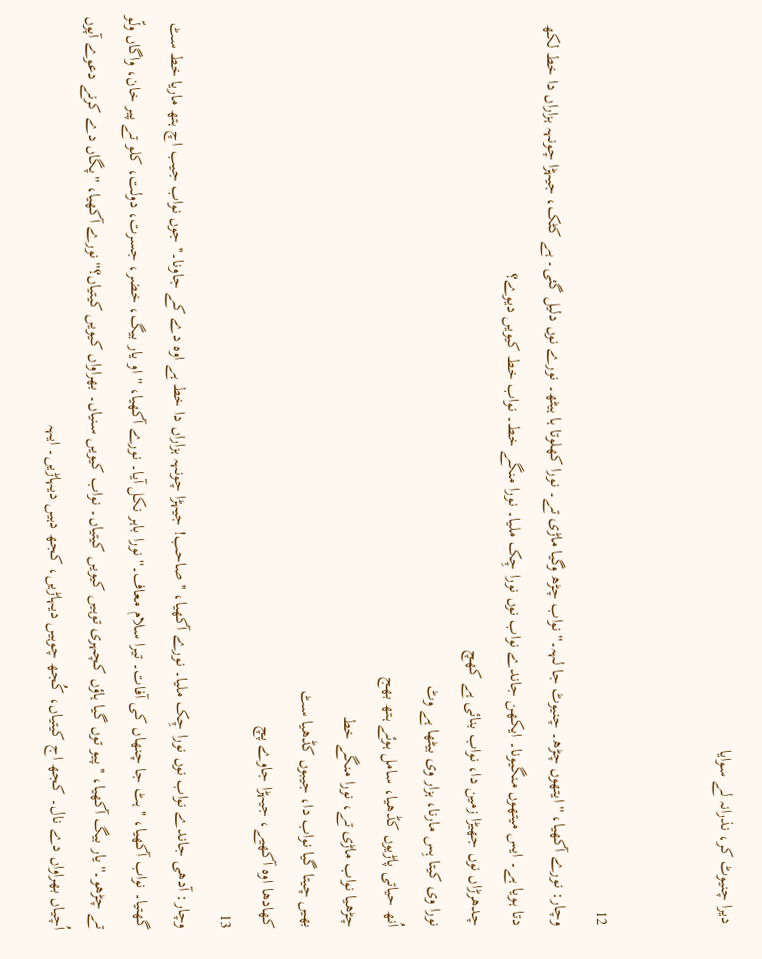دیرا چنیوٹ کر، نذرانہ لے سوایا


12
وچار: نورے آکھیا، ''ایتھوں چڑھ۔ چنیوٹ جا لہہ۔'' نواب چڑھ وگیا ماڑی تے۔ نورا کھلوتا ہا ہیٹھ۔ نورے نوں دلیل گئی۔ ہے کٹک، جیہڑا چونہہ ہزاراں دا خط لکھ دتا ہویا ہے۔ ایس میتھوں منگیونا۔ ایکھن جاندے نواب نوں نورا چِک ملیا۔ نورا منگے خط۔ نواب خط کیویں دیوے؟
چدھرڑاں نوں جھیڑا زمین دا، نواب بنائی ہے کھچ
نورا وی کیتا ہِس مارنا، ہزار وی بیٹھا ہے وٹ
اُنھ حیاتی پاڑیوں کڈھیا، سامل ہوئے ہتھ بھج
چڑھیا نواب ماڑی تے، نورا منگے خط
بھیں چیتا گیا نواب دا، جیبوں کڈھیا سٹ
کھادھا اوہ آکھیے، جیہڑا جاوے پچ
13
وچار: آدھی جاندے نواب نوں نورا چِک ملیا۔ نورے آکھیا، ''صاحب! جیہڑا چونہہ ہزاراں دا خط ہے اوہ دے کے جاونا۔'' جوں نواب جیب اچ ہتھ ماریا خط سٹ گھتیا۔ نواب آکھیا، ''ہٹ جا چنھاں کی آفات۔ تیرا سلام معاف۔'' نورا باہر نکل آیا۔ نورے آکھیا، ''او یار بیگ، خضر، جسرت، دولت، کلو تے پیر خان، واگاں ولّو تے چڑھو۔'' یار بیگ آکھیا، ''پیو توں گیا ہاؤں کچہری توہیں کیویں کیتیاں۔ نواب کیویں سنیاں۔ بھراواں کیویں کیتیاں؟'' نورے آکھیا، ''پگاں دے کرنے دعوے آپوں اُچیاں بھراواں دے نال۔ کجھ اج کیتیاں، کُجھ چوہیں دیہاڑیں، کجھ دہیں دیہاڑیں۔ ایہہ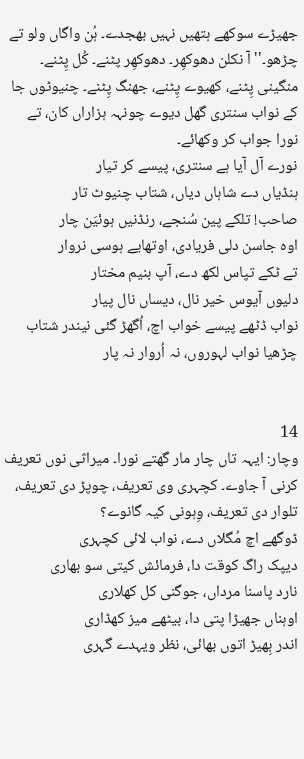جھیڑے سوکھے ہتھیں نہیں بھجدے۔ ہُن واگاں ولو تے چڑھو۔'' آ نکلن دھوکھِر۔ دھوکھِر پٹنے۔ کُل پِٹنے۔ منگینی پِٹنے، کھیوے پِٹنے، جھنگ پِٹنے۔ چنیوٹوں جا کے نواب سنتری گھل دیوے چونہہ ہزاراں کان، تے نورا جواب کر وکھائے۔
نورے آل آیا ہے سنتری، پیسے کر تیار
ہنڈیاں دے شاہاں دیاں، شتاب چنیوٹ تار
صاحب! تلکے پین سُنجے، رنڈنیں ہوئیَن چار
اوہ جاسن دلی فریادی، اوتھایے ہوسی نروار
تے ٹکے تپاس لکھ دے، آپ بنیم مختار
دلیوں آیوس خیر نال، دیساں نال پیار
نواب ڈٹھے پیسے خواب اچ، اُگھڑ گئی نیندر شتاب
چڑھیا نواب لہوروں، نہ اُروار نہ پار


14
وچار: ایہہ تاں چار مار گھتے نورا۔ میراثی نوں تعریف کرنی آ جاوے۔ کچہری وی تعریف، چوپڑ دی تعریف، تلوار دی تعریف، وِہونی کیہ گانوے؟
ڈوگھے اچ مُگلاں دے، نواب لائی کچہری
دیپک راگ کوقت دا، فرمائش کیتی سو بھاری
نارد پاسنا مرداں، جوگنی کل کھلاری
اوہناں جھیڑا پتی دا، بیٹھے میز کھڈاری
اندر بِھیڑ اتوں بھائی، نظر ویہدے گہری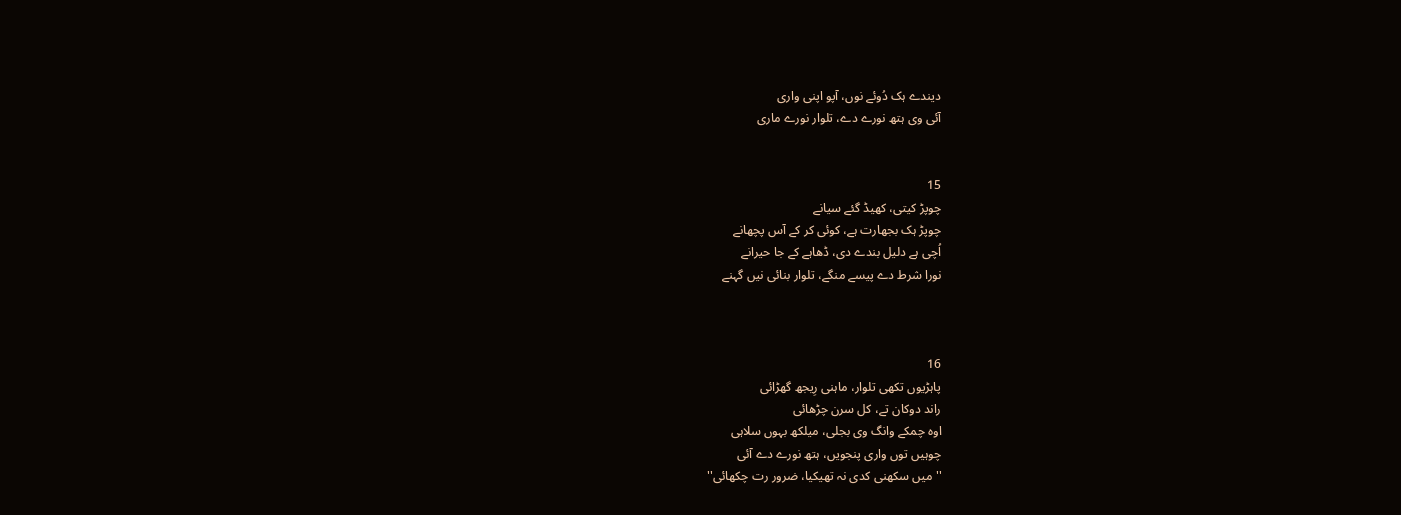دیندے ہک دُوئے نوں، آپو اپنی واری
آئی وی ہتھ نورے دے، تلوار نورے ماری


15
چوپڑ کیتی، کھیڈ گئے سیانے
چوپڑ ہک بجھارت ہے، کوئی کر کے آس پچھانے
اُچی ہے دلیل بندے دی، ڈھاہے کے جا حیرانے
نورا شرط دے پیسے منگے، تلوار بنائی نیں گہنے



16
پاہڑیوں تکھی تلوار، ماہنی رِیجھ گھڑائی
راند دوکان تے، کل سرن چڑھائی
اوہ چمکے وانگ وی بجلی، میلکھ بہوں سلاہی
چوہیں توں واری پنجویں، ہتھ نورے دے آئی
''میں سکھنی کدی نہ تھیکیا، ضرور رت چکھائی''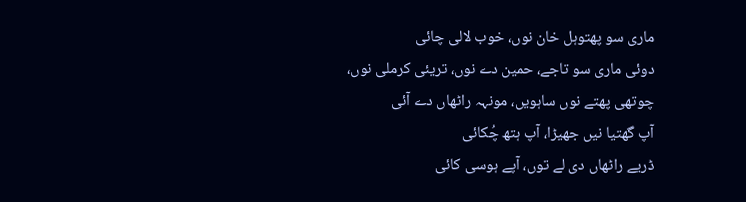ماری سو پھتوہل خان نوں، خوب لالی چائی
دوئی ماری سو تاجے، حمین دے نوں، تریئی کرملی نوں،
چوتھی پھتے نوں ساہویں، مونہہ راٹھاں دے آئی
آپ گھتیا نیں جھیڑا، آپ ہتھ چُکائی
ڈریے راٹھاں دی لے توں، آپے ہوسی کائی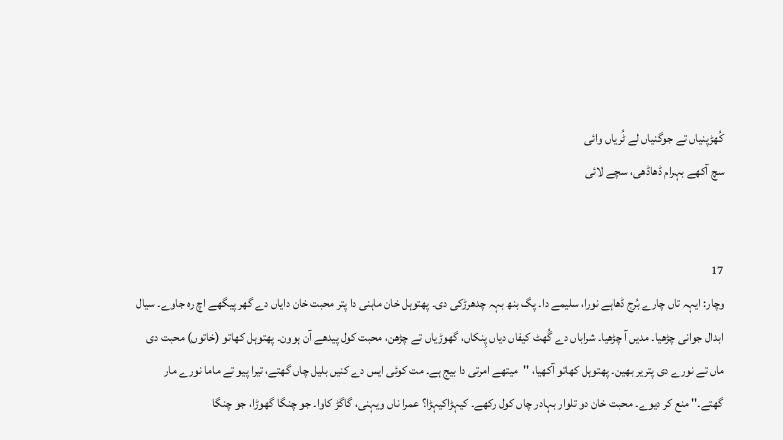کُھڑپنیاں تے جوگنیاں لے ٹُریاں وائی
سچ آکھے بہرام ڈھاڈھی، سچے لائی


17
وچار: ایہہ تاں چارے بُرج ڈھاہے نورا، سلیمے دا۔ پگ بنھ بہہ چدھرڑکی دی۔ پھتوہل خان ماہنی دا پتر محبت خان دایاں دے گھر پیگھے اچ رہ جاوے۔ سیال ابدال جوانی چڑھیا۔ مدیں آ چڑھیا۔ شراباں دے گُھٹ کیفاں دیاں پِنکاں، گھوڑیاں تے چڑھن، محبت کول پیدھے آن ہوون۔ پھتوہل کھاتو (خاتوں) محبت دی ماں تے نورے دی پتریر بھین۔ پھتوہل کھاتو آکھیا، ''میتھے امرتی دا بیج ہے۔ مت کوئی ایس دے کنیں بلیل چاں گھتے، تیرا پیو تے ماما نورے مار گھتے۔'' منع کر دیوے۔ محبت خان دو تلوار بہادر چاں کول رکھے۔ کیہڑاکیہڑا؟ عمرا ناں ویہنی، گاگڑ کاوا۔ جو چنگا گھوڑا، جو چنگا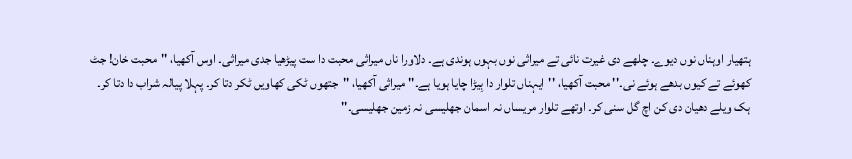ہتھیار اوہناں نوں دیوے۔ چلھے دی غیرت نائی تے میراثی نوں بہوں ہوندی ہے۔ دلاورا ناں میراثی محبت دا ست پیڑھیا جدی میراثی۔ اوس آکھیا، ''محبت خان! جٹ کھوئے تے کیوں بدھے ہوئے نی۔'' محبت آکھیا، ''ایہناں تلوار دا بِیڑا چایا ہویا ہے۔'' میراثی آکھیا، ''جتھوں ٹکی کھاویں ٹکر دتا کر۔ پہلا پیالہ شراب دا دتا کر۔ ہک ویلے دھیان دی کن اچ گل سنی کر۔ اوتھے تلوار مریساں نہ اسمان جھلیسی نہ زمین جھلیسی۔''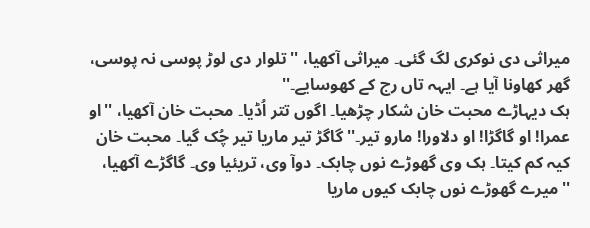میراثی دی نوکری لگ گئی۔ میراثی آکھیا، ''تلوار دی لوڑ پوسی نہ پوسی، گھر کھاونا آیا ہے۔ ایہہ تاں رج کے کھوسایے۔''
ہک دیہاڑے محبت خان شکار چڑھیا۔ اگوں تتر اُڈیا۔ محبت خان آکھیا، ''او عمرا! او گاگڑا! او دلاورا! مارو تیر۔'' گاگڑ تیر ماریا تیر چُک گیا۔ محبت خان کیہ کم کیتا۔ ہک وی گھوڑے نوں چابک۔ دوآ وی، تریئیا وی۔ گاگڑے آکھیا، ''میرے گھوڑے نوں چابک کیوں ماریا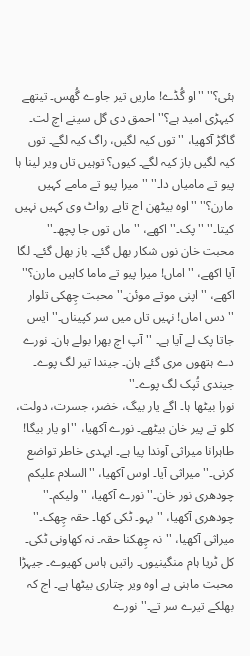ہئی؟'' ''او گُڈے! ماریں تیر جاوے گُھس۔ تیتھے کیہڑی امید ہے؟'' احمق دی گل سینے اچ لت۔ گاگڑ آکھیا، '' توں کیہ لگیں، راگ کیہ لگے۔ توں کیہ لگیں باز کیہ لگے۔ کیوں؟ توہیں تاں ویر لینا ہا پیو تے مامیاں دا۔'' ''میرا پیو تے مامے کہیں مارن؟'' ''اوہ بیٹھن اج تایے رواٹ وی کہیں نہیں کیتا۔'' ''پک۔'' اکھے، ''ماں توں جا پچھ۔'' محبت خان نوں شکار بھل گئے۔ باز بھل گئے۔ لگا آیا اکھے، ''اماں! میرا پیو تے ماما کاہیں مارن؟'' اکھے، ''اپنی موتے موئن۔'' محبت چِھکی تلوار ''دس اماں! نہیں تاں میں سر کپیناں۔'' ایس جاتا پک لے آیا ہے۔ ''آپ اچ بھرا بولے ہان۔ نورے دے ہتھوں مری گئے ہان۔ جیندا تیر لگ پوے۔ جیندی تُپک لگ پوے۔''
نورا بیٹھا ہا۔ اگے یار بیگ، خضر، جسرت، دولت، کلو تے پیر خان بیٹھے۔ نورے آکھیا، ''او یار بیگا! طاہرانا میراثی آوندا پیا ہے۔ ایہدی خاطر تواضع کرنی۔'' میراثی آیا۔ اوس آکھیا، ''السلام علیکم چودھری نور خان۔'' نورے آکھیا، ''ولیکم۔'' چودھری آکھیا، ''بہو۔ ٹکی کھا۔ حقہ چِھک۔'' میراثی آکھیا، ''نہ چِھکنا حقہ۔ نہ کھاونی ٹکی۔ کل ٹریا ہام منگینیوں۔ راتیں ہاس کھیوے۔ جیہڑا محبت ماہنی ہے اوہ ویر چتاری بیٹھا ہے۔ اج کہ بھلکے تیرے سر تے۔'' نورے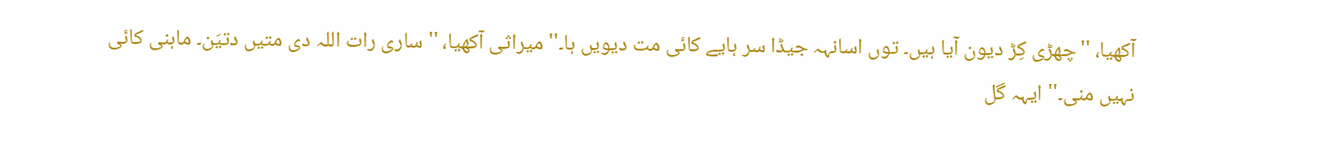آکھیا، ''چھڑی کِڑ دیون آیا ہیں۔ توں اسانہہ جیڈا سر ہایے کائی مت دیویں ہا۔'' میراثی آکھیا، ''ساری رات اللہ دی متیں دتیَن۔ ماہنی کائی نہیں منی۔'' ایہہ گل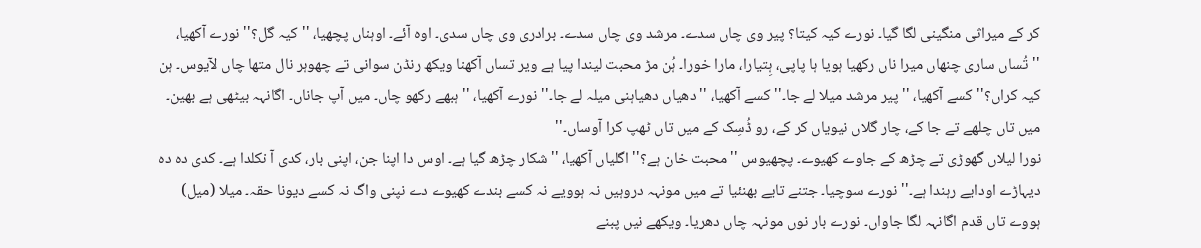کر کے میراثی منگینی لگا گیا۔ نورے کیہ کیتا؟ پیر وی چاں سدے۔ مرشد وی چاں سدے۔ برادری وی چاں سدی۔ اوہ آئے۔ اوہناں پچھیا، ''کیہ گل؟'' نورے آکھیا، ''تُساں ساری چنھاں میرا ناں رکھیا ہویا ہا پاپی، ہِتیارا، مارا خورا۔ ہُن مڑ محبت لیندا پیا ہے ویر تساں آکھنا ویکھ رنڈن سوانی تے چھوہر نال متھا چاں لآیوس۔ ہن کیہ کراں؟'' کسے آکھیا، ''پیر مرشد میلا لے جا۔'' کسے آکھیا، ''دھیاں دھیاہنی میلہ لے جا۔'' نورے آکھیا، ''ہبھے رکھو چاں۔ میں آپ جاناں۔ اگانہہ بیٹھی ہے بھین۔ میں تاں چلھے تے جا کے، چار گلاں نیویاں کر کے، رو ڈُسِک کے میں تاں ٹھپ کرا آوساں۔''
نورا لیلاں گھوڑی تے چڑھ کے جاوے کھیوے۔ پچھیوس ''محبت خان ہے؟'' اگلیاں آکھیا، ''شکار چڑھ گیا ہے۔ اوس دا اپنا جن، اپنی بار، کدی آ نکلدا ہے۔ کدی دہ دہ دیہاڑے اودایے رہندا ہے۔'' نورے سوچیا۔ جتنے تایے بھنئیا تے میں مونہہ دروہیں نہ ہوویے نہ کسے بندے کھیوے دے نپنی واگ نہ کسے دیونا حقہ۔ میلا (میل) ہووے تاں قدم اگانہہ لگا جاواں۔ نورے بار نوں مونہہ چاں دھریا۔ ویکھے نیں پبنے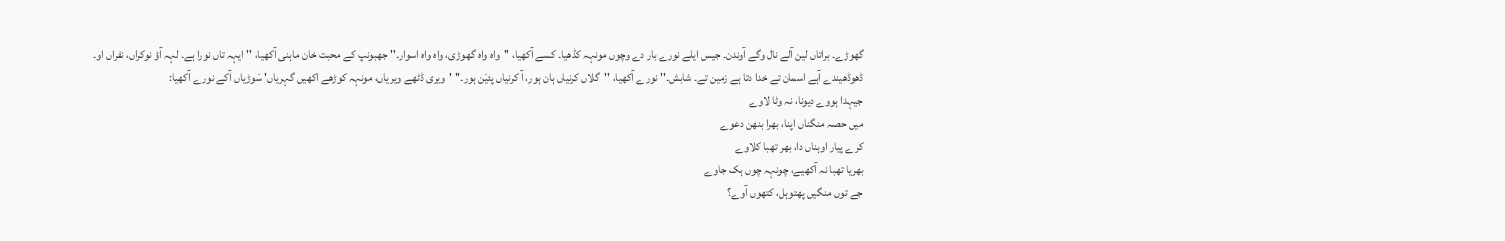گھوڑے۔ براتاں لین آلے نال وگے آوندن۔ جیس ایلے نورے بار دے وچوں مونہہ کڈھیا۔ کسے آکھیا، ''واہ واہ گھوڑی، واہ واہ اسوار۔'' جھبونپ کے محبت خان ماہنی آکھیا، ''ایہہ تاں نورا ہے۔ لہہ آؤ نوکراں، نفراں او۔ ڈھوڈھیندے آہے اسمان تے خدا دتا ہے زمین تے۔ شابش۔'' نورے آکھیا، ''گلاں کرنیاں ہان ہور، آ کرنیاں پئیَن ہور۔'' 'ویری ڈٹھے ویریاں، مونہہ کوڑھے اکھیں گہریاں' سَوڑیاں آکے نورے آکھیا:
جیہدا ہووے دیونا، نہ وٹا لاوے
میں حصہ منگناں اپنا، بھرا بنھن دعوے
کرے پیار اوہناں دا، بھر تھبا کلاوے
بھریا تھبا نہ آکھیے، چونہہ چوں ہک جاوے
جے توں منگیں پھتوہل، کتھوں آوے؟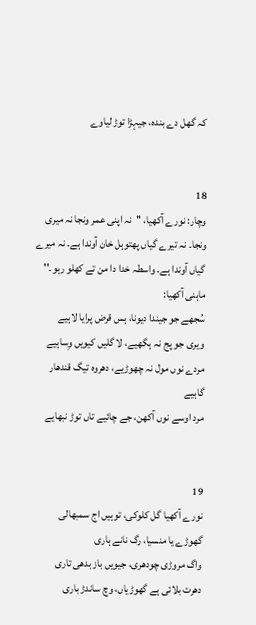کہ گھل دے بندہ، جیہڑا توڑ لیاوے


18
وچار: نورے آکھیا، ''نہ اپنی عمر ونجا نہ میری ونجا۔ نہ تیرے گیاں پھتوہل خان آوندا ہے۔ نہ میرے گیاں آوندا ہے۔ واسطہ خدا دا من تے کھلو رہو۔'' ماہنی آکھیا:
سُجھے جو جیندا دیونا، ہس قرض پرایا لاہیے
ویری جو پج نہ ہگھیے، لا گلیں کیویں وِساہیے
مردے نوں مول نہ چھوڑیے، دھروہ تیگ قندھار گاہیے
مرد اوسے نوں آکھن، جے چائیے تاں توڑ نبھایے


19
نورے آکھیا گل کلوکی، توہیں اج سمبھالی
گھوڑے یا منسیا، رگ نانے ہاری
واگ مروڑی چودھری، جیویں باز بدھی تاری
دھرت بلائی ہے گھوڑیاں، وچ ساندڑ باری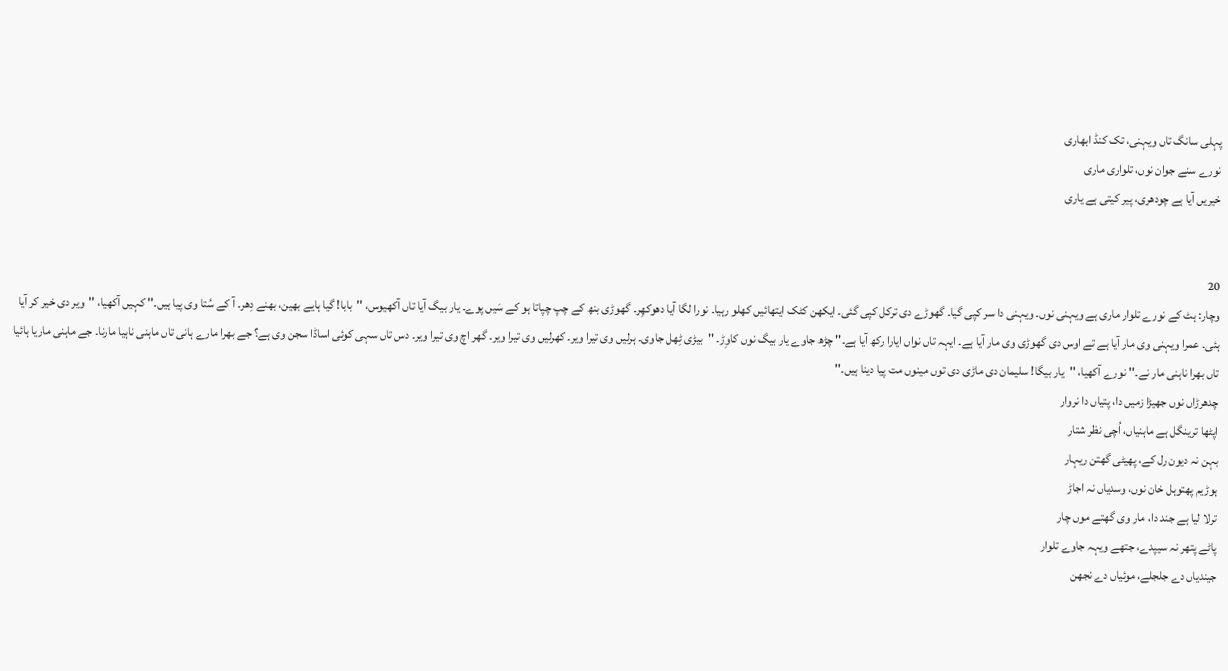پہلی سانگ تاں ویہنی، تک کنڈ ابھاری
نورے سنے جوان نوں، تلواری ماری
خیریں آیا ہے چودھری، پیر کیتی ہے یاری


20
وچار: ہٹ کے نورے تلوار ماری ہے ویہنی نوں۔ ویہنی دا سر کپی گیا۔ گھوڑے دی ترکل کپی گئی۔ ایکھن کٹک ایتھائیں کھلو رہیا۔ نورا لگا آیا دھوکھِر۔ گھوڑی بنھ کے چپ چپاتا ہو کے سَیں پوے۔ یار بیگ آیا تاں آکھیوس، ''بابا! گیا ہایے بھین، بھنے دِھر۔ آ کے سُتا وی پیا ہیں۔'' کہیں آکھیا، ''ویر دی خیر کر آیا ہئی۔ عمرا ویہنی وی مار آیا ہے تے اوس دی گھوڑی وی مار آیا ہے۔ ایہہ تاں نواں ایارا رکھ آیا ہے۔'' چڑھ جاوے یار بیگ نوں کاوِڑ۔ ''بیڑی ٹِھل جاوی۔ ہرلیں وی تیرا ویر۔ کھرلیں وی تیرا ویر۔ گھر اچ وی تیرا ویر۔ دس تاں سہی کوئی اساڈا سجن وی ہے؟ جے بھرا مارے ہانی تاں ماہنی ناہیا مارنا۔ جے ماہنی ماریا ہائیا تاں بھرا ناہنی مار نے۔'' نورے آکھیا، ''یار بیگا! سلیمان دی ماڑی دی توں مینوں مت پیا دینا ہیں۔''
چدھرڑاں نوں جھیڑا زمیں دا، پتیاں دا نروار
اپٹھا ترینگل ہے ماہنیاں، اُچی نظر شتار
بہن نہ دیون رل کے، پھیٹی گھتن ریہار
ہوڑیم پھتوہل خان نوں، وسدیاں نہ اجاڑ
ترلا لیا ہے جند دا، مار وی گھتے موں چار
پاٹے پتھر نہ سیپدے، جتھے ویہہ جاوے تلوار
جیندیاں دے جلجلے، موئیاں دے نجھن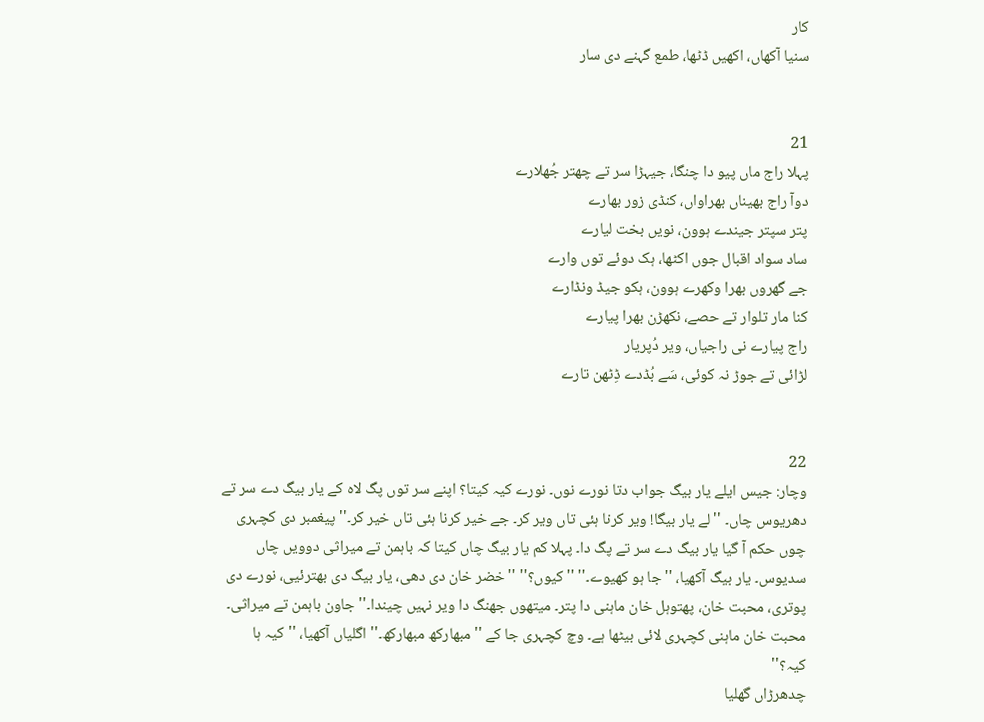کار
سنیا آکھاں، اکھیں ڈٹھا، طمع گہنے دی سار


21
پہلا راج ماں پیو دا چنگا، جیہڑا سر تے چھتر جُھلارے
دوآ راج بھیناں بھراواں، کنڈی زور بھارے
پتر سپتر جیندے ہوون، نویں بخت لیارے
ساد سواد اقبال جوں اکٹھا، ہک دوئے توں وارے
جے گھروں بھرا وکھرے ہوون، ہکو جیڈ ونڈارے
کنا مار تلوار تے حصے، نکھڑن بھرا پیارے
راج پیارے نی راجیاں، ویر دُپریار
لڑائی تے جوڑ نہ کوئی، سَے بُڈدے ڈِٹھن تارے


22
وچار: جیس ایلے یار بیگ جواب دتا نورے نوں۔ نورے کیہ کیتا؟ اپنے سر توں پگ لاہ کے یار بیگ دے سر تے دھریوس چاں۔ ''لے یار بیگا! ویر کرنا ہئی تاں ویر کر۔ جے خیر کرنا ہئی تاں خیر کر۔'' پیغمبر دی کچہری چوں حکم آ گیا یار بیگ دے سر تے پگ دا۔ پہلا کم یار بیگ چاں کیتا کہ باہمن تے میراثی دوویں چاں سدیوس۔ یار بیگ آکھیا، ''جا ہو کھیوے۔'' ''کیوں؟'' ''خضر خان دی دھی، یار بیگ دی بھترئیی، نورے دی پوتری، محبت خان، پھتوہل خان ماہنی دا پتر۔ میتھوں جھنگ دا ویر نہیں چیندا۔'' جاون باہمن تے میراثی۔ محبت خان ماہنی کچہری لائی بیٹھا ہے۔ وچ کچہری جا کے ''مبھارکھ مبھارکھ۔'' اگلیاں آکھیا، ''کیہ ہا کیہ؟''
چدھرڑاں گھلیا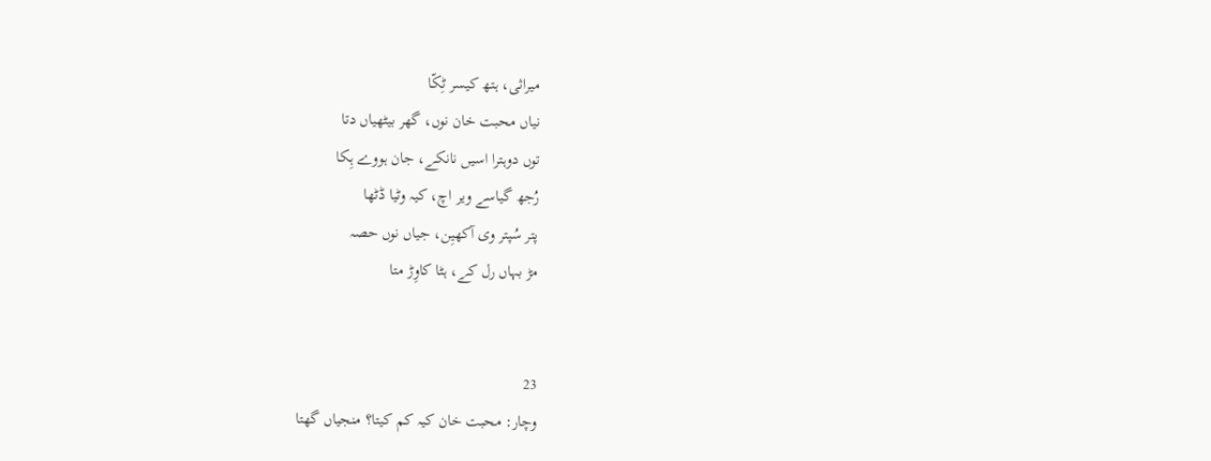میراثی، ہتھ کیسر ٹِکّا
نیاں محبت خان نوں، گھر بیٹھیاں دتا
توں دوہترا اسیں نانکے، جان ہووے ہِکا
رُجھ گیاسے ویر اچ، کیہ وٹیا ڈٹھا
پتر سُپتر وی آکھیِن، جیاں نوں حصہ
مڑ بہاں رل کے، ہٹا کاوِڑ متا


23
وچار: محبت خان کیہ کم کیتا؟ منجیاں گھتا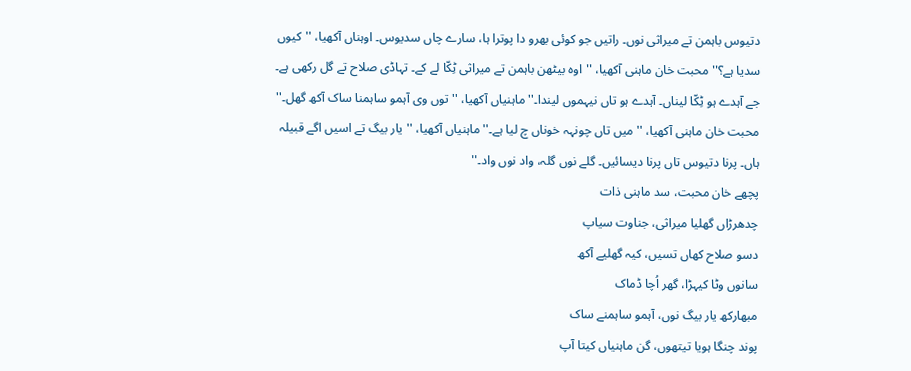دتیوس باہمن تے میراثی نوں۔ راتیں جو کوئی بھرو دا پوترا ہا، سارے چاں سدیوس۔ اوہناں آکھیا، ''کیوں سدیا ہے؟'' محبت خان ماہنی آکھیا، ''اوہ بیٹھن باہمن تے میراثی ٹِکّا لے کے۔ تہاڈی صلاح تے گل رکھی ہے۔ جے آہدے ہو ٹِکّا لیناں۔ آہدے ہو تاں نیہموں لیندا۔'' ماہنیاں آکھیا، ''توں وی آہمو ساہمنا ساک آکھ گھل۔'' محبت خان ماہنی آکھیا، ''میں تاں چونہہ خوناں چ لیا ہے۔'' ماہنیاں آکھیا، ''یار بیگ تے اسیں اگے قبیلہ ہاں۔ پرنا دتیوس تاں پرنا دیسائیں۔ گلے نوں گلہ، واد نوں واد۔''
پچھے خان محبت، سد ماہنی ذات
چدھرڑاں گھلیا میراثی، جناوت سیاپ
دسو صلاح کھاں تسیں، کیہ گھلیے آکھ
سانوں وٹا کیہڑا، گھر اُچا ڈماک
مبھارکھ یار بیگ نوں، آہمو ساہمنے ساک
پوند چنگا ہویا تیتھوں، گن ماہنیاں کیتا آپ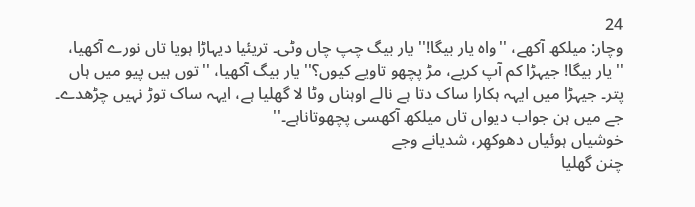24
وچار: میلکھ آکھے، ''واہ یار بیگا!'' یار بیگ چپ چاں وٹی۔ تریئیا دیہاڑا ہویا تاں نورے آکھیا، ''یار بیگا! جیہڑا کم آپ کریے، مڑ پچھو تاویے کیوں؟'' یار بیگ آکھیا، ''توں ہیں پیو میں ہاں پتر۔ جیہڑا میں ایہہ ہکارا ساک دتا ہے نالے اوہناں وٹا لا گھلیا ہے، ایہہ ساک توڑ نہیں چڑھدے۔ جے میں ہن جواب دیواں تاں میلکھ آکھسی پچھوتاناہے۔''
خوشیاں ہوئیاں دھوکھِر، شدیانے وجے
چنن گھلیا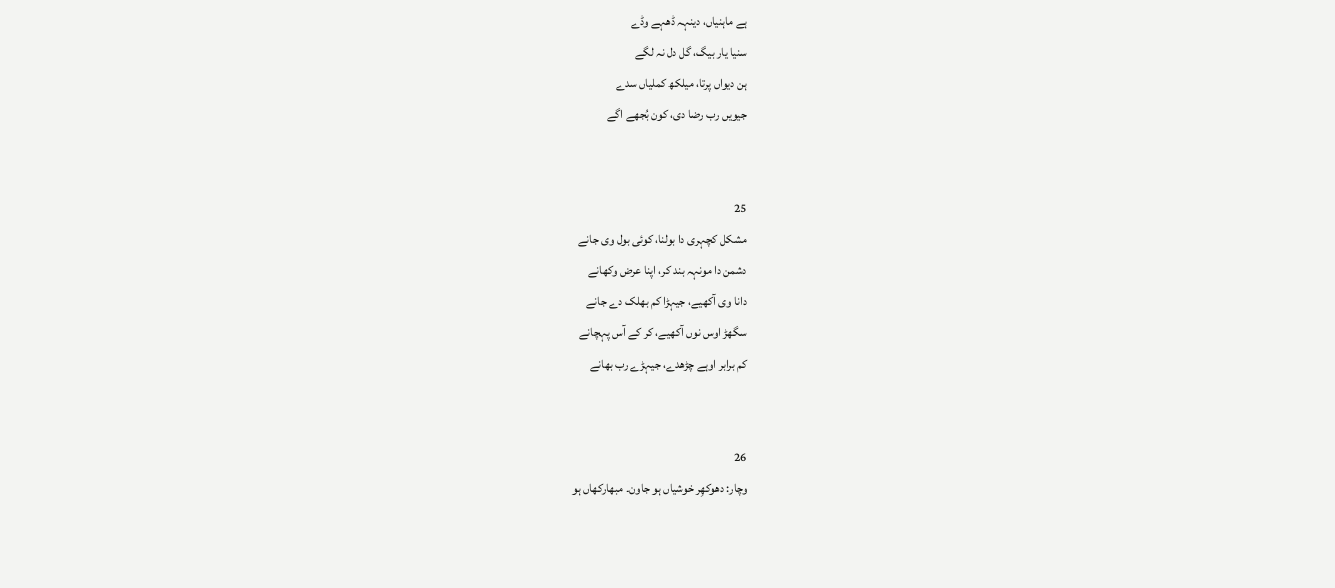ہے ماہنیاں، دینہہ ڈھہے وڈے
سنیا یار بیگ، گل دل نہ لگے
ہن دیواں پرتا، میلکھ کملیاں سدے
جیویں رب رضا دی، کون بُجھے اگے


25
مشکل کچہری دا بولنا، کوئی بول وی جانے
دشمن دا مونہہ بند کر، اپنا عرض وکھانے
دانا وی آکھیے، جیہڑا کم بھلک دے جانے
سگھڑ اوس نوں آکھیے، کر کے آس پہچانے
کم برابر اوہے چڑھدے، جیہڑے رب بھانے


26
وچار: دھوکھِر خوشیاں ہو جاون۔ مبھارکھاں ہو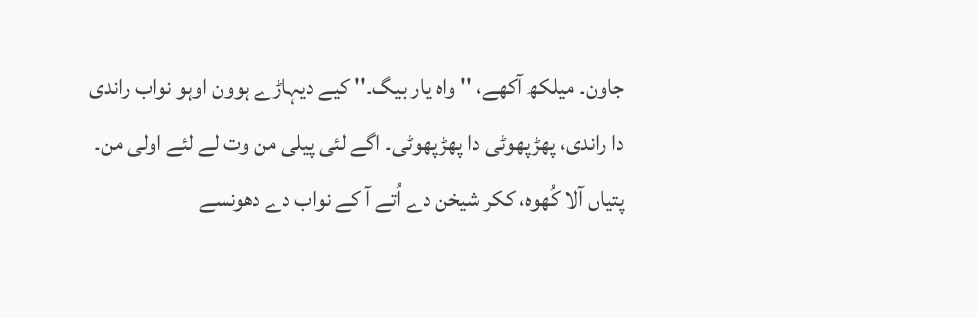جاون۔ میلکھ آکھے، '' واہ یار بیگ۔'' کیے دیہاڑے ہوون اوہو نواب راندی دا راندی، پھڑپھوٹی دا پھڑپھوٹی۔ اگے لئی پیلی من وت لے لئے اولی من۔ پتیاں آلا کُھوہ، ککر شیخن دے اُتے آ کے نواب دے دھونسے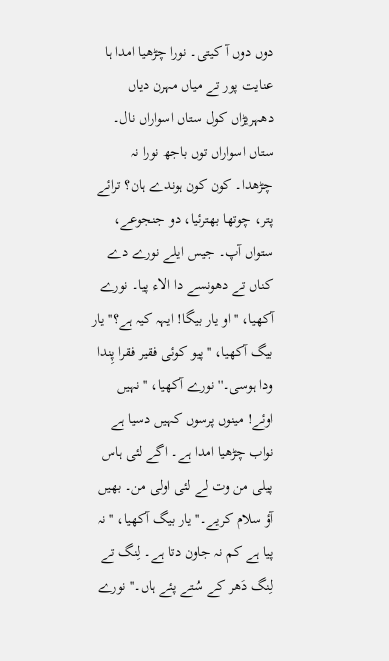دوں دوں آ کیتی۔ نورا چڑھیا امدا ہا عنایت پور تے میاں مہرن دیاں دھہریڑاں کول ستاں اسواراں نال۔ ستاں اسواراں توں باجھ نورا نہ چڑھدا۔ کون کون ہوندے ہان؟ ترائے پتر، چوتھا بھترئیا، دو جنجوعے، ستواں آپ۔ جیس ایلے نورے دے کناں تے دھونسے دا الاء پیا۔ نورے آکھیا، ''او یار بیگا! ایہہ کیہ ہے؟'' یار بیگ آکھیا، ''پیو کوئی فقیر فقرا پِندا ودا ہوسی۔'' نورے آکھیا، ''نہیں اوئے! مینوں پرسوں کہیں دسیا ہے نواب چڑھیا امدا ہے۔ اگے لئی ہاس پیلی من وت لے لئی اولی من۔ بھیں آؤ سلام کریے۔'' یار بیگ آکھیا، ''نہ پیا ہے کم نہ جاون دتا ہے۔ لِنگ تے لِنگ دَھر کے سُتے پئے ہاں۔'' نورے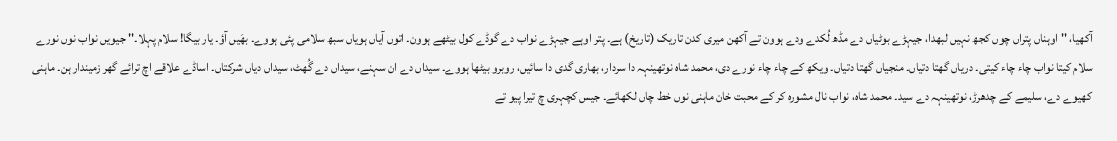آکھیا، ''اوہناں پتراں چوں کجھ نہیں لبھدا، جیہڑے بوٹیاں دے مڈھ لُکدے ودے ہوون تے آکھن میری کدن تاریک (تاریخ) ہے۔ پتر اوہے جیہڑے نواب دے گوڈے کول بیٹھے ہوون۔ اتوں آیاں ہویاں سبھ سلامی پئی ہووے۔ بھَیں آؤ۔ یار بیگا! سلام پہلا۔'' جیویں نواب نوں نورے سلام کیتا نواب چاء چاء کیتی۔ دریاں گھتا دتیاں۔ منجیاں گھتا دتیاں۔ ویکھ کے چاء چاء نورے دی، محمد شاہ نوتھینہہ دا سردار، بھاری گدی دا سائیں، روبرو بیٹھا ہووے۔ سیداں دے ان سہنے، سیداں دے گُھٹ، سیداں دیاں شرکتاں۔ اساڈے علاقے اچ ترائے گھر زمیندار ہن۔ ماہنی کھیوے دے، سلیمے کے چدھرڑ، نوتھینہہ دے سید۔ محمد شاہ، نواب نال مشورہ کر کے محبت خان ماہنی نوں خط چاں لکھائے۔ جیس کچہری چ تیرا پیو تے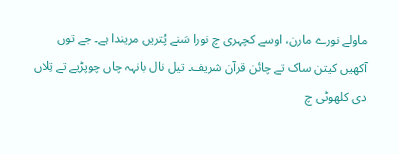ماولے نورے مارن، اوسے کچہری چ نورا سَنے پُتریں مریندا ہے۔ جے توں آکھیں کیتن ساک تے چائن قرآن شریف۔ تیل نال بانہہ چاں چوپڑیے تے تِلاں دی کلھوٹی چ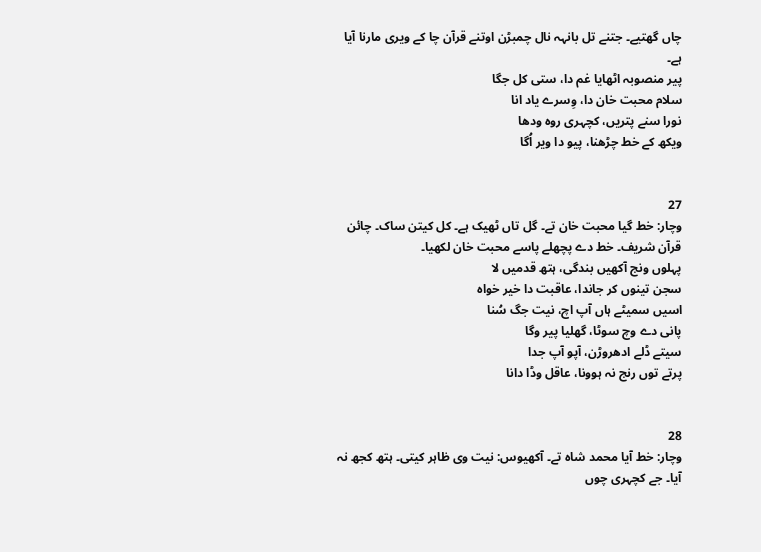چاں گھتیے۔ جتنے تل بانہہ نال چمبڑن اوتنے قرآن چا کے ویری مارنا آیا ہے۔
پیر منصوبہ اٹھایا غم دا، ستی کل جگا
سلام محبت خان دا، وِسرے یاد انا
نورا سنے پتریں، کچہری روہ ودھا
ویکھ کے خط چڑھنا، پیو دا ویر اُگا


27
وچار: خط گیا محبت خان تے۔ گل تاں ٹھیک ہے۔ کل کیتن ساک۔ چائن قرآن شریف۔ خط دے پچھلے پاسے محبت خان لکھیا۔
پہلوں ونج آکھیں بندگی، ہتھ قدمیں لا
سجن تینوں کر جاندا، عاقبت دا خیر خواہ
اسیں سمیٹے ہاں آپ اچ، نیت جگ سُنا
پانی دے وچ سوٹا، گھلیا پیر وگا
سیتے ڈلے ادھروڑن، آپو آپ جدا
پرتے توں رنج نہ ہوونا، عاقل وڈا دانا


28
وچار: خط آیا محمد شاہ تے۔ آکھیوس: نیت وی ظاہر کیتی۔ ہتھ کجھ نہ آیا۔ جے کچہری چوں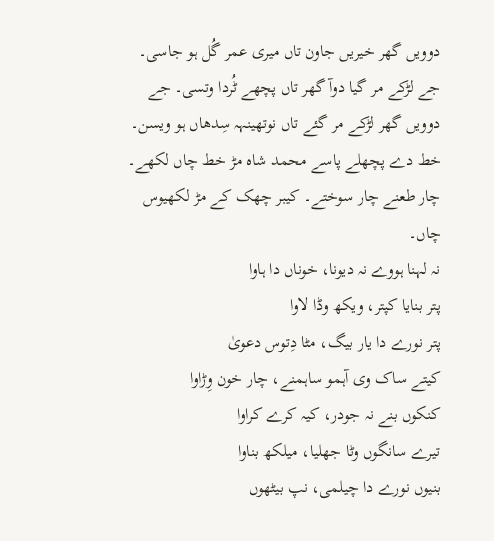دوویں گھر خیریں جاون تاں میری عمر گُل ہو جاسی۔ جے لڑکے مر گیا دوآ گھر تاں پچھے ٹُردا وتسی۔ جے دوویں گھر لڑکے مر گئے تاں نوتھینہہ سِدھاں ہو ویسن۔ خط دے پچھلے پاسے محمد شاہ مڑ خط چاں لکھے۔ چار طعنے چار سوختے۔ کیبر چھک کے مڑ لکھیوس چاں۔
نہ لہنا ہووے نہ دیونا، خوناں دا ہاوا
پتر بنایا کپتر، ویکھ وڈا لاوا
پتر نورے دا یار بیگ، مٹا دِتوس دعویٰ
کیتے ساک وی آہمو ساہمنے، چار خون وِڑاوا
کنکوں بنے نہ جودر، کیہ کرے کراوا
تیرے سانگوں وٹا جھلیا، میلکھ بناوا
بنیوں نورے دا چیلمی، نپ بیٹھوں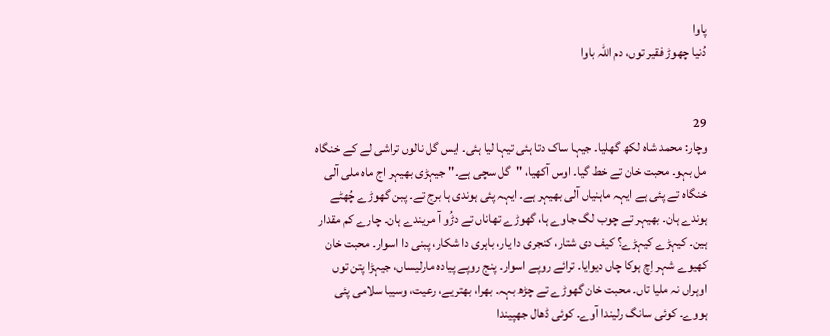پاوا
دُنیا چھوڑ فقیر توں، دم اللہ باوا


29
وچار: محمد شاہ لکھ گھلیا۔ جیہا ساک دتا ہئی تیہا لیا ہئی۔ ایس گل نالوں تراشی لے کے خنگاہ مل بہو۔ محبت خان تے خط گیا۔ اوس آکھیا، ''گل سچی ہے۔'' جیہڑی بھیہر اج ماہ ملی آلی خنگاہ تے پئی ہے ایہہ ماہنیاں آلی بھیہر ہے۔ ایہہ پئی ہوندی ہا برج تے۔ پبن گھوڑے چُھٹے ہوندے ہان۔ بھیہر تے چوب لگ جاوے ہا، گھوڑے تھاناں تے دڑُو آ مریندے ہان۔ چارے کم مقدار ہین۔ کیہڑے کیہڑے؟ کیف دی شتار، کنجری دا یار، باہری دا شکار، پبنی دا اسوار۔ محبت خان کھیوے شہر اِچ ہوکا چاں دیوایا۔ ترائے روپے اسوار۔ پنج روپے پیادہ مارلیساں، جیہڑا پتن توں اوہراں نہ ملیا تاں۔ محبت خان گھوڑے تے چڑھ بہہ۔ بھرا، بھتریے، رعیت، وسیبا سلامی پئی ہووے۔ کوئی سانگ رلیندا آوے۔ کوئی ڈھال جھپیندا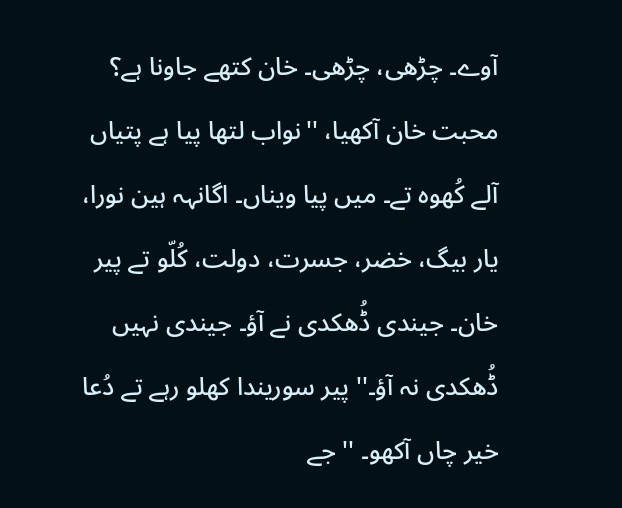آوے۔ چڑھی، چڑھی۔ خان کتھے جاونا ہے؟ محبت خان آکھیا، ''نواب لتھا پیا ہے پتیاں آلے کُھوہ تے۔ میں پیا ویناں۔ اگانہہ ہین نورا، یار بیگ، خضر، جسرت، دولت، کُلّو تے پیر خان۔ جیندی ڈُھکدی نے آؤ۔ جیندی نہیں ڈُھکدی نہ آؤ۔'' پیر سوریندا کھلو رہے تے دُعا خیر چاں آکھو۔ '' جے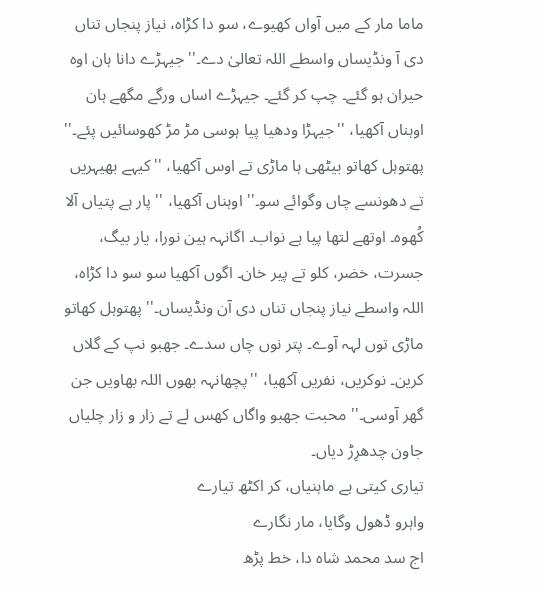ماما مار کے میں آواں کھیوے، سو دا کڑاہ، نیاز پنجاں تناں دی آ ونڈیساں واسطے اللہ تعالیٰ دے۔'' جیہڑے دانا ہان اوہ حیران ہو گئے۔ چپ کر گئے۔ جیہڑے اساں ورگے مگھے ہان اوہناں آکھیا، ''جیہڑا ودھیا پیا ہوسی مڑ مڑ کھوسائیں پئے۔'' پھتوہل کھاتو بیٹھی ہا ماڑی تے اوس آکھیا، ''کیہے بھیہریں تے دھونسے چاں وگوائے سو۔'' اوہناں آکھیا، '' پار ہے پتیاں آلا کُھوہ۔ اوتھے لتھا پیا ہے نواب۔ اگانہہ ہین نورا، یار بیگ، جسرت، خضر، کلو تے پیر خان۔ اگوں آکھیا سو سو دا کڑاہ، اللہ واسطے نیاز پنجاں تناں دی آن ونڈیساں۔'' پھتوہل کھاتو ماڑی توں لہہ آوے۔ پتر نوں چاں سدے۔ جھبو نپ کے گلاں کرین۔ نوکریں، نفریں آکھیا، ''پچھانہہ بھوں اللہ بھاویں جن گھر آوسی۔'' محبت جھبو واگاں کھس لے تے زار و زار چلیاں جاون چدھرِڑ دیاں۔
تیاری کیتی ہے ماہنیاں، کر اکٹھ تیارے
واہرو ڈھول وگایا، مار نگارے
اج سد محمد شاہ دا، خط پڑھ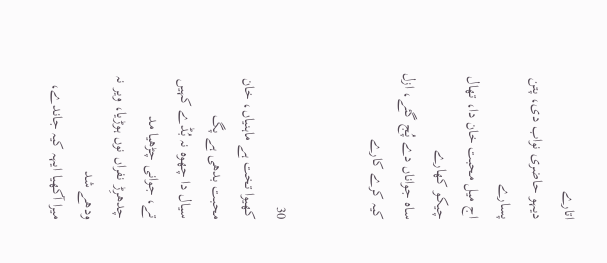اتارے
دیہو حاضری نواب دی، پتن پسارے
اج میل محبت خان دا، تھال چیکو کھارے
ساہ جواناں دے پُج گئے، ازل کیہ کرے کارے


30
کھیوا تخت ہے ماہنیاں، خان محبت بدھی ہے پگ
سیال دا چھوہ نہ بُڈے کہیں تے، جوانی چڑھیا مد
چدھرِڑ نفراں نوں ہوڑیا، ویر نہ ودھے شد
میرا آکھیا ایہہ کیہ جاندے،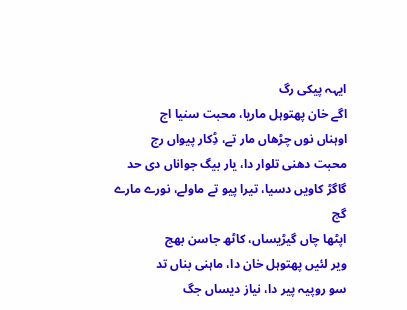ایہہ پیکی رگ
اگے خان پھتوہل ماریا، محبت سنیا اج
اوہناں نوں چڑھاں مار تے، ڈِکار پیواں رج
محبت دھنی تلوار دا، یار بیگ جواناں دی حد
گاگڑ کاویں دسیا، تیرا پیو تے ماولے، نورے مارے گج
اپٹھا چاں گیڑیساں، کاٹھ جاسن بھج
ویر لئیں پھتوہل خان دا، ماہنی بناں تد
سو روپیہ پیر دا، نیاز دیساں جگ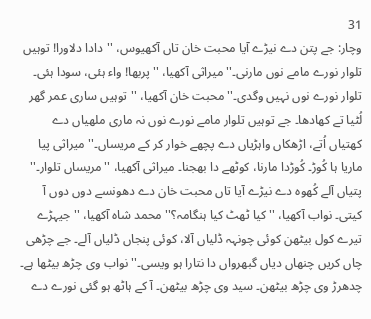31
وچار: جے پتن دے نیڑے آیا محبت خان تاں آکھیوس، ''دادا دلاورا! توہیں تلوار نورے مامے نوں مارنی۔'' میراثی آکھیا، ''پربھا! واء ہئی، سودا ہئی۔ تلوار نورے نوں نہیں وگدی۔'' محبت خان آکھیا، ''توہیں ساری عمر گھر لُٹیا تے کھادھا۔ جے توہیں تلوار مامے نورے نوں نہ ماری ملھیاں دے کھتیاں اُتے، اڑھکاں واہڑیاں دے پچھے خوار کر کے مریساں۔'' میراثی پیا ماریا ہا کُوڑ۔ کُوڑدا مارنا، کوٹھے دا بھجنا۔ میراثی آکھیا، ''مریساں تلوار۔'' پتیاں آلے کُھوہ دے نیڑے آیا تاں محبت خان دے دھونسے دوں دوں آ کیتی۔ نواب آکھیا، ''کیا ٹھٹ کیا ہنگامہ؟'' محمد شاہ آکھیا، ''جیہڑے تیرے کول بیٹھن کوئی چونہہ ڈلیاں آلا، کوئی پنجاں ڈلیاں آلے۔ جے چڑھی چاں کریں چنھاں دیاں گبھرواں دا نتارا ہو ویسی۔'' نواب وی چڑھ بیٹھا ہے۔ چدھرڑ وی چڑھ بیٹھن۔ سید وی چڑھ بیٹھن۔ آ کے ہاٹھ ہو گئی نورے دے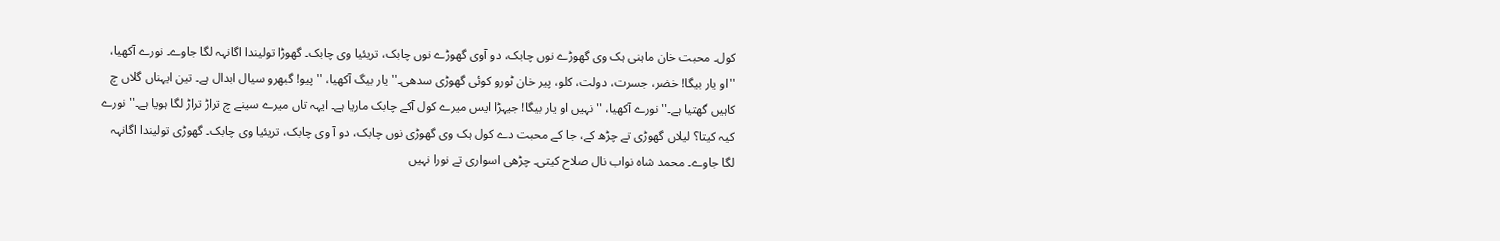کول۔ محبت خان ماہنی ہک وی گھوڑے نوں چابک، دو آوی گھوڑے نوں چابک، تریئیا وی چابک۔ گھوڑا تولیندا اگانہہ لگا جاوے۔ نورے آکھیا، ''او یار بیگا! خضر، جسرت، دولت، کلو، پیر خان ٹورو کوئی گھوڑی سدھی۔'' یار بیگ آکھیا، ''پیو! گبھرو سیال ابدال ہے۔ تین ایہناں گلاں چ کاہیں گھتیا ہے۔'' نورے آکھیا، ''نہیں او یار بیگا! جیہڑا ایس میرے کول آکے چابک ماریا ہے۔ ایہہ تاں میرے سینے چ تراڑ تراڑ لگا ہویا ہے۔'' نورے کیہ کیتا؟ لیلاں گھوڑی تے چڑھ کے، جا کے محبت دے کول ہک وی گھوڑی نوں چابک، دو آ وی چابک، تریئیا وی چابک۔ گھوڑی تولیندا اگانہہ لگا جاوے۔ محمد شاہ نواب نال صلاح کیتی۔ چڑھی اسواری تے نورا نہیں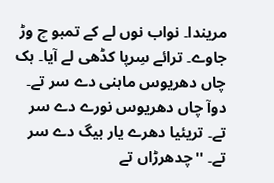مریندا۔ نواب نوں لے کے تمبو چ وڑ جاوے۔ ترائے سِرپا کڈھی لے آیا۔ ہک چاں دھریوس ماہنی دے سر تے۔ دوآ چاں دھریوس نورے دے سر تے۔ تریئیا دھرے یار بیگ دے سر تے۔ ''چدھرڑاں تے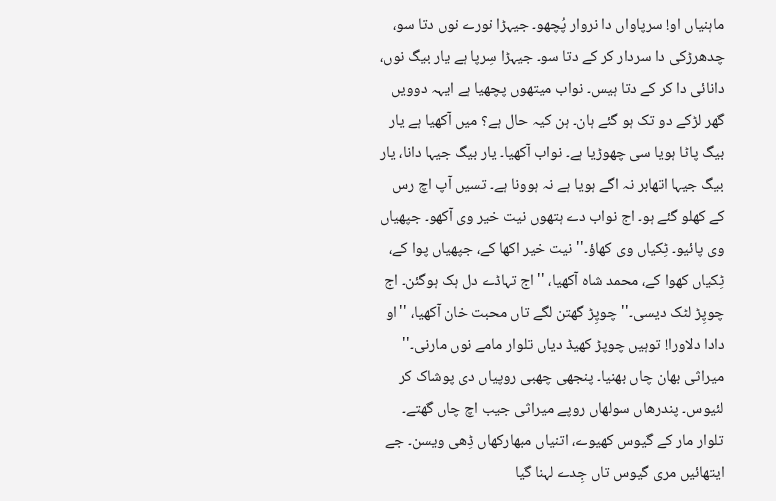ماہنیاں او! سرپاواں دا نروار پُچھو۔ جیہڑا نورے نوں دتا سو، چدھرڑکی دا سردار کر کے دتا سو۔ جیہڑا سِرپا ہے یار بیگ نوں، دانائی دا کر کے دتا ہیس۔ نواب میتھوں پچھیا ہے ایہہ دوویں گھر لڑکے دو تک ہو گئے ہان۔ ہن کیہ حال ہے؟ میں آکھیا ہے یار بیگ پاٹا ہویا سی چھوڑیا ہے۔ نواب آکھیا۔ یار بیگ جیہا دانا، یار بیگ جیہا اتھابر نہ اگے ہویا ہے نہ ہوونا ہے۔ تسیں آپ اچ رس کے کھلو گئے ہو۔ اج نواب دے ہتھوں نیت خیر وی آکھو۔ جپھیاں وی پائیو۔ ٹِکیاں وی کھاؤ۔'' نیت خیر اکھا کے، جپھیاں پوا کے، ٹِکیاں کھوا کے، محمد شاہ آکھیا، ''اج تہاڈے دل ہک ہوگئن۔ اج چوپِڑ لٹک دیسی۔'' چوپِڑ گھتن لگے تاں محبت خان آکھیا، ''او دادا دلاورا! توہیں چوپڑ کھیڈ دیاں تلوار مامے نوں مارنی۔''
میراثی بھان چاں بھنیا۔ پنجھی چھبی روپیاں دی پوشاک کر لئیوس۔ پندرھاں سولھاں روپے میراثی جیب اچ چاں گھتے۔ تلوار مار کے گیوس کھیوے، اتنیاں مبھارکھاں ڈِھی ویسن۔ جے ایتھائیں مری گیوس تاں جِدے لہنا گیا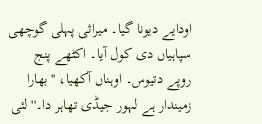اودایے دیونا گیا۔ میراثی پہلی گوچھی سپاہیاں دی کول آیا۔ اکٹھے پنج روپے دتیوس۔ اوہناں آکھیا، ''بھارا زمیندار ہے لہور جیڈی تھاہر دا۔'' لئی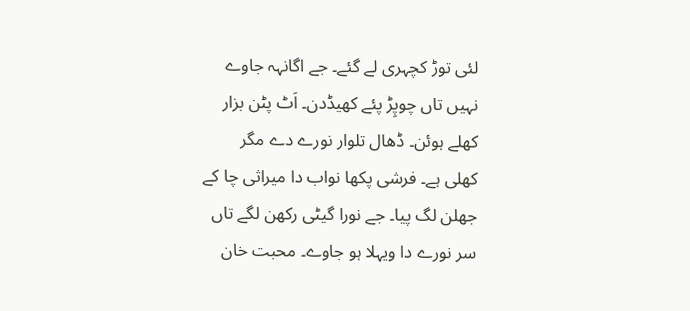لئی توڑ کچہری لے گئے۔ جے اگانہہ جاوے نہیں تاں چوپِڑ پئے کھیڈدن۔ اَٹ پٹن بزار کھلے ہوئن۔ ڈھال تلوار نورے دے مگر کھلی ہے۔ فرشی پکھا نواب دا میراثی چا کے جھلن لگ پیا۔ جے نورا گیٹی رکھن لگے تاں سر نورے دا ویہلا ہو جاوے۔ محبت خان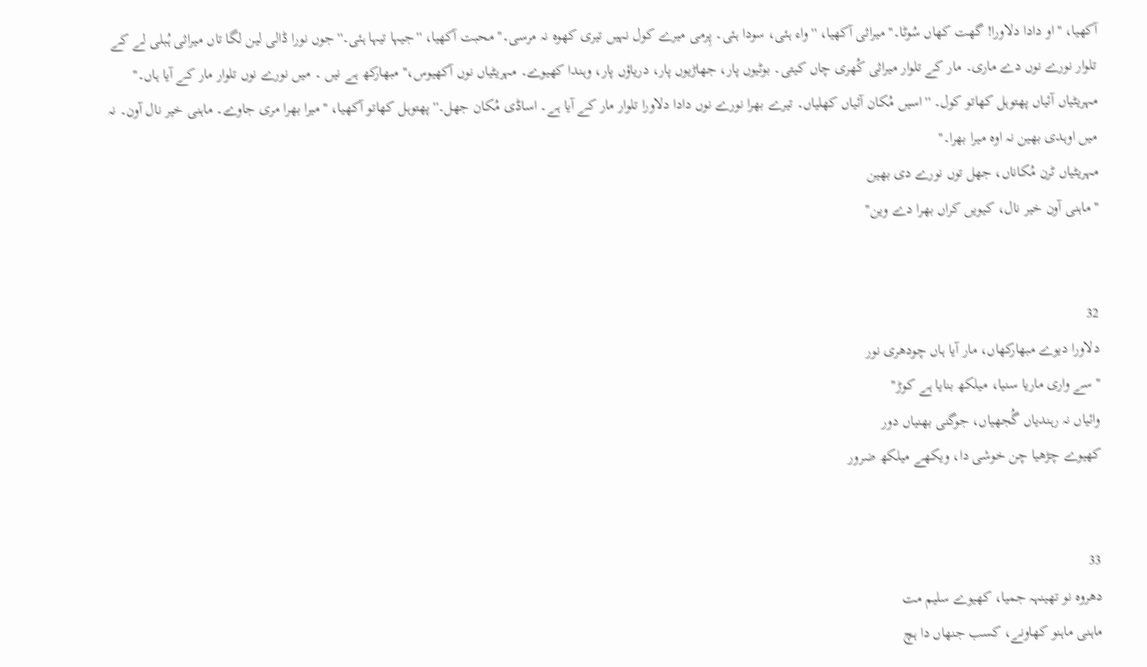آکھیا، ''او دادا دلاورا! گھت کھاں سُوٹا۔'' میراثی آکھیا، ''واء ہئی، سودا ہئی۔ پِرمی میرے کول نہیں تیری کھوہ نہ مرسی۔'' محبت آکھیا، ''جیہا تیہا ہئی۔'' جوں نورا ڈالی لین لگا تاں میراثی ہُبلی لے کے تلوار نورے نوں دے ماری۔ مار کے تلوار میراثی کُھری چاں کیتی۔ بوٹیوں پار، جھاڑیوں پار، دریاؤں پار، وہندا کھیوے۔ مہریٹیاں نوں آکھیوس،'' مبھارکھ ہے نیں ۔ میں نورے نوں تلوار مار کے آیا ہاں۔'' مہریٹیاں آئیاں پھتوہل کھاتو کول۔ ''اسیں مُکان آئیاں کھلیاں۔ تیرے بھرا نورے نوں دادا دلاورا تلوار مار کے آیا ہے۔ اساڈی مُکان جھل۔'' پھتوہل کھاتو آکھیا، ''میرا بھرا مری جاوے۔ ماہنی خیر نال آون۔ نہ میں اوہدی بھین نہ اوہ میرا بھرا۔''
مہریٹیاں ٹرن مُکاناں، جھل توں نورے دی بھین
''ماہنی آون خیر نال، کیویں کراں بھرا دے وین''


32
دلاورا دیوے مبھارکھاں، مار آیا ہاں چودھری نور
''سے واری ماریا سنیا، میلکھ بنایا ہے کوڑ''
وائیاں نہ رہندیاں گُجھیاں، جوگنی بھنیاں دور
کھیوے چڑھیا چن خوشی دا، ویکھے میلکھ ضرور


33
دھروہ نو تھینہہ جمیا، کھیوے سلیم مت
ماہنی ماہنو کھاونے، کسب جنھاں دا ہچ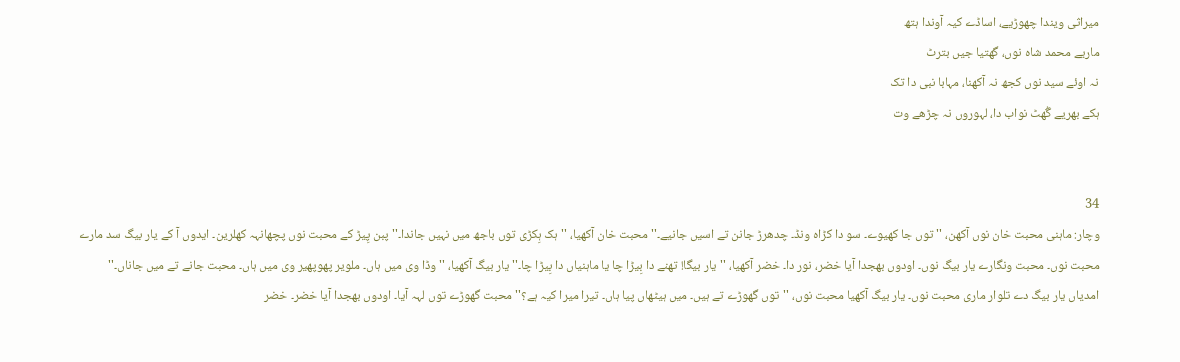میراثی ویندا چھوڑیے، اساڈے کیہ آوندا ہتھ
ماریے محمد شاہ نوں، گھتیا جیں بترٹ
نہ اوئے سید نوں کجھ نہ آکھنا، مہابا نبی دا تک
ہکے بھریے گُھٹ نواب دا، لہوروں نہ چڑھے وت


34
وچار: ماہنی محبت خان نوں آکھن، '' توں جا کھیوے۔ سو دا کڑاہ ونڈ۔ چدھرڑ جانن تے اسیں جانیے۔'' محبت خان آکھیا، ''ہک ہِکڑی توں باجھ میں نہیں جاندا۔'' پبن پِیڑ کے محبت نوں پچھانہہ کھلرین۔ ایدوں آ کے یار بیگ سد مارے محبت نوں۔ محبت ونگارے یار بیگ نوں۔ اودوں بھجدا آیا خضر، نور دا۔ خضر آکھیا، ''یار بیگا! تھنے دا بِیڑا چا یا ماہنیاں دا بِیڑا چا۔'' یار بیگ آکھیا، ''وڈا وی میں ہاں۔ ملویر پھوپھیر وی میں ہاں۔ محبت جانے تے میں جاناں۔'' امدیاں یار بیگ دے تلوار ماری محبت نوں۔ یار بیگ آکھیا محبت نوں، ''توں گھوڑے تے ہیں۔ میں ہیٹھاں پیا ہاں۔ تیرا میرا کیہ ہے؟'' محبت گھوڑے توں لہہ آیا۔ اودوں بھجدا آیا خضر۔ خضر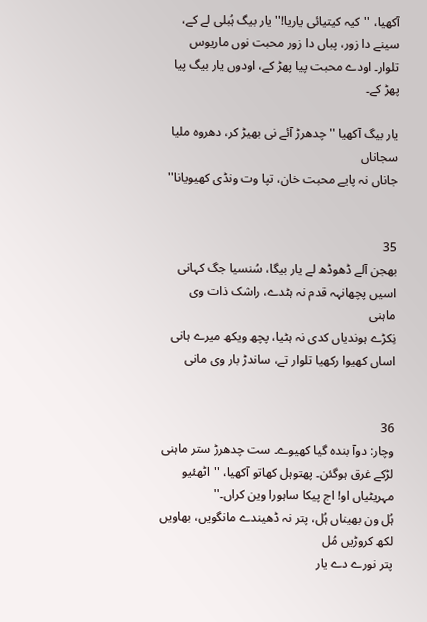آکھیا، ''کیہ کیتیائی یاریا!'' یار بیگ ہُبلی لے کے، سینے دا زور، پباں دا زور محبت نوں ماریوس تلوار۔ اودے محبت پیا پھڑ کے، اودوں یار بیگ پیا پھڑ کے۔

یار بیگ آکھیا ''چدھرڑ آئے نی بھیڑ کر، دھروہ ملیا سجاناں
جاناں نہ پایے محبت خان، تپا وت ونڈی کھیویانا''


35
بھجن آلے ڈھوڈھ لے یار بیگا، سُنسیا جگ کہانی
اسیں پچھانہہ قدم نہ ہٹدے، راشک ذات وی ماہنی
نِکڑے ہوندیاں کدی نہ ہٹیا، پچھ ویکھ میرے ہانی
اساں کھیوا رکھیا تلوار تے، ساندڑ بار وی مانی


36
وچار: دوآ بندہ گیا کھیوے۔ ست چدھرڑ ستر ماہنی لڑکے غرق ہوگئن۔ پھتوہل کھاتو آکھیا، ''اٹھئیو مہریٹیاں او! اج پیکا ساہورا وین کراں۔''
ہُل ون بھیناں ہُل، پتر نہ ڈھیندے مانگویں، بھاویں لکھ کروڑیں مُل
پتر نورے دے یار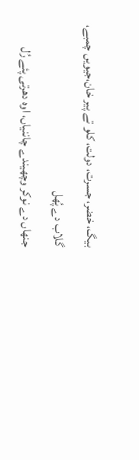بیگ، خضر، جسرت، دولت، کلو تے پیر خان،جیویں چمبے، گلاب دے پُھل
جنھاں دے نوکر وچھیندے چاننیاں، اوہ دھرتی پئے رُل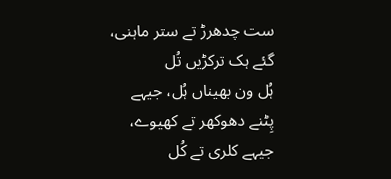ست چدھرڑ تے ستر ماہنی، گئے ہک ترکڑیں تُل
ہُل ون بھیناں ہُل، جیہے پِٹنے دھوکھر تے کھیوے، جیہے کلری تے کُل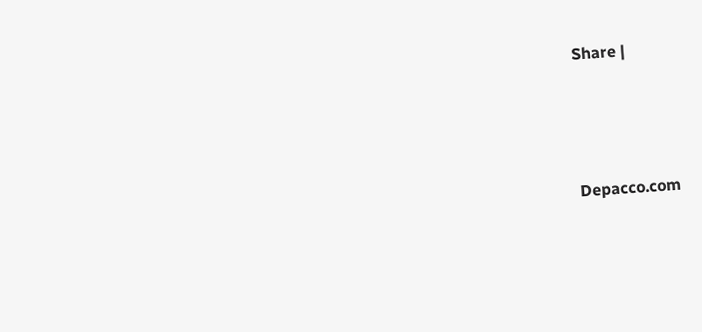Share |




Depacco.com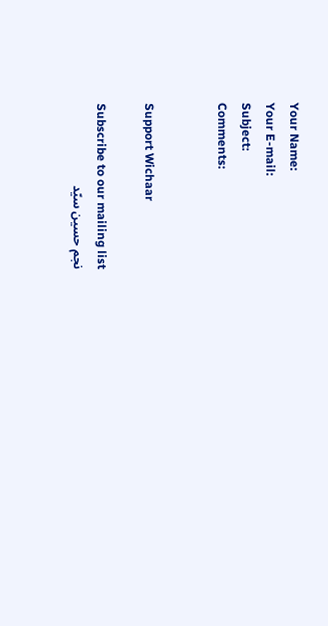Your Name:
Your E-mail:
Subject:
Comments:


Support Wichaar

Subscribe to our mailing list
نجم حسین سیّد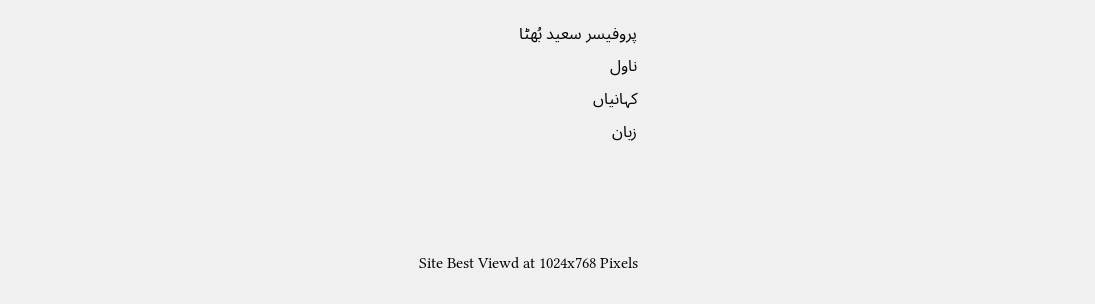پروفیسر سعید بُھٹا
ناول
کہانیاں
زبان



Site Best Viewd at 1024x768 Pixels